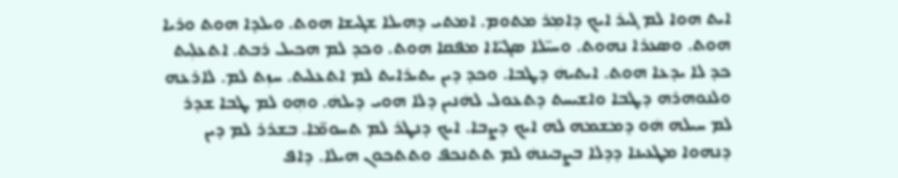ܐܝܬ ܗܘܐ ܠܡ ܓܝܪ ܐܝܟ ܕܐܡܼܪ ܡܬܘܡ. ܐܡܬܝ ܕܗܝܠܐ ܫܓܝܫܐ ܗܘܬ. ܘܝܠܕܐ ܗܘܬ ܘܪܝܐ ܗܘܬ. ܘܣܥܪܐ ܢܗܘܬ. ܘܚܝ̈ܠܐ ܣܓܝ̈ܐܐ ܡܦܩܐ ܗܘܬ. ܘܟܕ ܠܡ ܗܟܝܠ ܪܒܬ. ܐܬܥܠܼܝܬ ܟܕ ܠܐ ܝܕܥܐ ܗܘܬ. ܐܝܬܝܗܿ ܕܛܒܐ. ܘܟܕ ܕܝܢ ܝܬܝܪܐܝܬ ܠܡ ܐܬܥܠܝܬ. ܚܙܼܬ ܠܡ. ܠܐܪܥܗ ܘܠܢܘܗܪܗ ܕܛܒܐ ܘܐܫܝܚܬ ܕܬܥܘܠ ܠܗܿܢܝܢ ܕܠܐ ܗܘܝ ܕܝܠܗܿ. ܘܗܼܘ ܠܡ ܛܒܐ ܫܕܪ ܠܡ ܚܝܠܗ ܗܿܘ ܕܡܫܡܗ ܠܗ ܐܝܟ ܕܨܒܐ. ܐܝܟ ܕܢܛܪ ܠܡ ܬܚܘܡ̈ܐ. ܒܫܪܪ ܠܡ ܕܝܢ ܕܢܗܘܐ ܡܛܥܝܢܐ ܕܕܠܐ ܒܨܒܝܢܗܿ ܠܡ ܬܬܢܟܦ ܘܬܬܟܘܢ ܗܝܠܐ. ܕܐܦ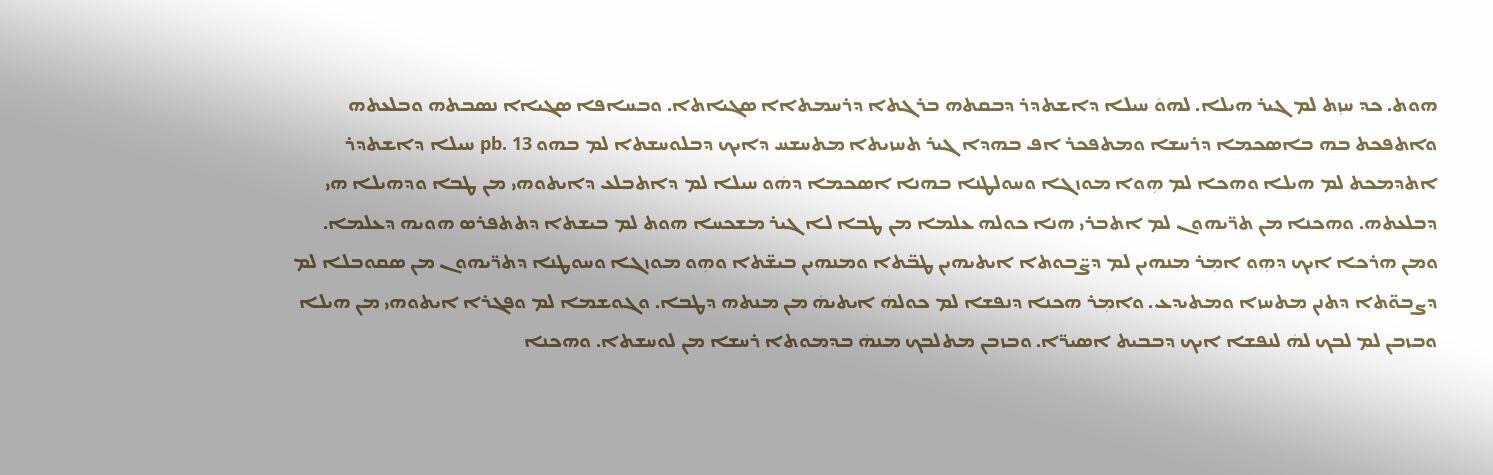ܗܘܬ. ܟܕ ܚܙܼܬ ܠܡ ܓܝܪ ܗܝܠܐ. ܠܗܘܿ ܚܝܠܐ ܕܐܫܬܕܪ ܕܒܩܬܗ ܒܪܓܬܐ ܕܪܚܡܬܐܐ ܣܓܝܐܬܐ. ܘܒܚܐܦܐ ܣܓܝܐܐ ܢܣܒܬܗ ܘܒܠܥܬܗ ܘܐܬܦܟܬ ܒܗ ܒܐܣܟܡܐ ܕܪܚܫܐ ܘܡܬܦܟܪ ܐܦ ܒܗܕܐ ܓܝܪ ܬܚܙܝܬܐ ܡܬܚܫܚ ܕܐܝܟ ܕܒܠܘܚܫܬܐ ܠܡ ܒܗܘ pb. 13 ܚܝܠܐ ܕܐܫܬܕܪ ܐܬܕܡܟܬ ܠܡ ܗܝܠܐ ܘܗܟܐ ܠܡ ܗܼܘܐ ܡܘܙܓܐ ܘܚܘܠܛܢܐ ܒܗܢܐ ܐܣܟܡܐ ܕܗܿܘ ܚܝܠܐ ܠܡ ܕܐܬܒܠܥ ܕܐܝܬܘܗܝ ܡܢ ܛܒܐ ܘܕܗܝܠܐ ܗܝ ܕܒܠܥܬܗ. ܘܗܟܢܐ ܡܢ ܬܪ̈ܝܗܘܢ ܠܡ ܐܬܒܪܝ ܗܢܐ ܟܘܠܗ ܥܠܡܐ ܡܢ ܛܒܐ ܠܐ ܓܝܪ ܡܫܟܚܐ ܗܘܬ ܠܡ ܒܝܫܬܐ ܕܬܬܦܪܣ ܗܘܝܗ ܕܥܠܡܐ. ܘܡܢ ܗܪܟܐ ܐܝܟ ܕܗܼܘ ܐܡܼܪ ܡܢܗܝܢ ܠܡ ܕܨ̈ܒܘܬܐ ܐܝܬܝܗܝܢ ܛܒ̈ܬܐ ܘܡܢܗܝܢ ܒܝܫ̈ܬܐ ܘܗܼܘ ܡܘܙܓܐ ܘܚܘܛܢܐ ܕܬܪ̈ܝܗܘܢ ܡܢ ܣܩܘܒܠܐ ܠܡ ܕܨܒܘ̈ܬܐ ܕܬܢܢ ܡܬܚܙܐ ܘܡܬܝܕܥ. ܘܐܡܼܪ ܗܟܢܐ ܕܢܦܫܐ ܠܡ ܟܘܠܗܿ ܐܝܬܝܗܿ ܡܢ ܡܢܬܗ ܕܛܒܐ. ܘܓܘܫܡܐ ܠܡ ܘܦܓܪܐ ܐܝܬܘܗܝ ܡܢ ܗܝܠܐ ܘܒܙܒܢ ܠܡ ܠܒܟ ܠܗܿ ܠܢܦܫܐ ܐܝܟ ܕܒܒܝܬ ܐܣܝܪ̈ܐ. ܘܒܙܒܢ ܡܬܠܒܟ ܡܢܗܿ ܒܕܡܘܬܐ ܪܚܫܐ ܡܢ ܠܘܚܫܬܐ. ܘܗܟܢܐ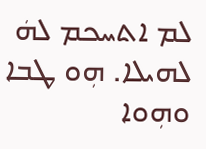ܠܡ ܐܬܚܟܡ ܠܗܿ ܠܗܝܠܐ. ܗܼܘ ܛܒܐ ܘܗܼܘܐ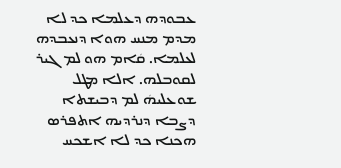ܥܒܘܕܗ ܕܥܠܡܐ ܟܕ ܠܐ ܡܕܡ ܡܢܚ ܗܘܐ ܕܢܥܒܕܗ ܠܥܠܡܐ. ܩܿܐܡ ܗܘ ܠܡ ܓܝܪ ܠܩܘܒܠܗ. ܐܠܐ ܡܛܠ ܫܘܥܠܝܗܿ ܠܡ ܕܒܝܫܬܐ ܕܨܒܐ ܕܢܪܕܝܗ ܐܬܦܪܣ ܗܟܢܐ ܟܕ ܠܐ ܐܫܟܚ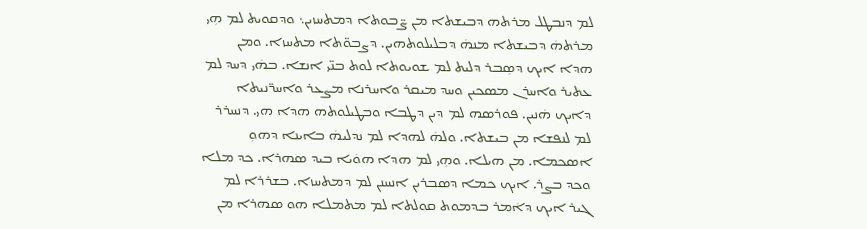ܠܡ ܕܢܒܛܠ ܡܪܬܗ ܕܒܝܫܬܐ ܡܢ ܨ̈ܒܘܬܐ ܕܡܬܚܙܝܢ܆ ܘܕܩܘܝܬ ܠܡ ܗܼܝ ܡܪܬܗܿ ܕܒܝܫܬܐ ܡܢܗܿ ܕܒܠܝܠܘܬܗܝܢ. ܕܨܒܘ̈ܬܐ ܡܬܚܙܐ. ܘܡܢ ܗܕܐ ܐܝܟ ܕܣܼܒܪ ܕܠܝܬ ܠܡ ܫܘܝܘܬܐ ܠܘܬ ܒܢ̈ܝ ܐܢܫܐ. ܒܗܿܝ ܕܚܕ ܠܡ ܥܬܝܪ ܘܐܚܪܢ ܡܣܟܝܢ ܘܚܕ ܡܝܩܪ ܘܐܚܪܢܐ ܡܨܥܪ ܘܐܚܪ̈ܢܝܬܐ ܕܐܝܟ ܗܿܢܝܢ. ܦܘܪܣܗ ܠܡ ܕܝܢ ܕܛܒܐ ܘܒܛܝܠܘܬܗ ܗܕܐ ܗܝ. ܕܢܚܪܪ ܠܡ ܠܢܦܫܐ ܡܢ ܒܝܫܬܐ. ܘܠܗܿ ܠܗܕܐ ܠܡ ܢܕܠܝܗܿ ܒܐܝܢܐ ܕܗܘܼ ܐܣܟܡܐ. ܡܢ ܗܝܠܐ. ܘܗܼܝ ܠܡ ܗܕܐ ܗܘܿܝܐ ܒܝܕ ܣܗܪܐ. ܟܕ ܡܠܐ ܘܟܕ ܒܨܪ. ܐܝܟ ܟܡܐ ܕܣܒܪܝܢ ܐܢܚܢܢ ܠܡ ܕܡܬܚܙܐ. ܒܫܪܪܐ ܠܡ ܓܝܪ ܐܝܟ ܕܐܿܡܪ ܒܕܡܘܬ ܩܘܠܬܐ ܠܡ ܡܬܡܠܐ ܗܘ ܣܗܪܐ ܡܢ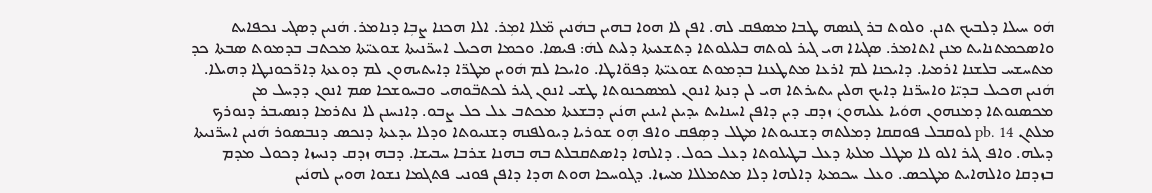ܗܿܘ ܚܝܠܐ ܕܠܒܝܟ ܬܢܢ. ܘܠܘܬ ܒܪ ܓܢܣܗ ܛܒܐ ܡܣܦܩ ܠܗ. ܐܦܢ ܠܐ ܗܘܐ ܒܗܝܢ ܒܗܿܢܝܢ ܡ̈ܠܐ ܐܡܼܪ. ܐܠܐ ܗܟܢܐ ܨܒܼܐ ܕܢܐܡܪ. ܗܿܢܝܢ ܕܣܓܝ ܢܟܦܐܝܬ ܘܐܣܟܡܬܢܐܝܬ ܡܢܢ ܐܬܐܡܪ. ܣܓܝܐܐ ܗܝ ܓܝܪ ܠܘܬܗ ܒܠܝܠܘܬܐ ܕܬܫܥܝܬܐ ܕܠܝܬ ܠܗܿ: ܦܝܣܐ. ܘܟܡܐ ܗܟܝܠ ܐܚܪ̈ܢܝܬܐ ܫܘܥܝ̈ܬܐ ܡܟܬܒ ܒܕܡܘܬ ܣܒܬܐ ܟܕ ܡܬܚܫܚ ܒܠܫܢܐ ܐܪܡܝܐ. ܕܐܝܟܢܐ ܠܡ ܐܪܥܐ ܡܬܛܥܢܐ ܒܕܡܘܬ ܫܘܥܝ̈ܬܐ ܕܦܘ̈ܐܛܐ. ܘܐܝܟܐ ܠܡ ܗܿܘܝܢ ܡܛܪ̈ܐ ܕܐܝܬܝܗܘܢ ܠܡ ܕܘܥܬܐ ܕܐܪ̈ܟܘܢܛܐ ܕܗܝܠܐ. ܗܿܢܝܢ ܗܟܝܠ ܒܕܝ̈ܐ ܘܐܚܪ̈ܢܐ ܕܐܝܟ ܗܠܝܢ ܝܬܝܪܬܐ ܗܝ ܠܢ ܕܢܬܐ ܐܢܘܢ ܠܡܣܟܢܘܬܐ ܛܫܝ ܐܢܘܢ ܓܝܪ ܠܟܬܒ̈ܘܗܝ ܘܒܚܘܫܟܐ ܣܡ ܐܢܘܢ ܕܕܚܠ ܡܢ ܡܟܣܢܘܬܐ ܕܡܢܗܘܢ ܗܘܿܝܐ ܥܠܝܗܘܢܿ ܙܕܩ ܕܝܢ ܕܐܦܢ ܐܚܢܐܝܬ ܝܕܝܥܢ ܐܝܢܝܢ ܗܢܿܝܢ ܕܒܫܥܬܐ ܡܟܬܒ ܥܠ ܟܠ ܨܒܘ. ܕܐܢܚܢܢ ܠܐ ܢܬܪܡܐ ܕܢܣܝܒܪ ܕܢܘܪܟ ܡܠܬܢ pb. 14 ܠܘܩܒܠ ܦܘܩܩܐ ܕܡܠܬܗ ܕܫܢܝܘܬܐ ܡܛܠ ܕܣܼܦܩ ܘܐܦ ܗܼܘ ܫܘܪܝܐ ܕܝܘܠܦܢܗ ܕܫܢܝܘܬܐ ܘܕܠܐ ܝܕܥܬܐ ܕܢܟܣ ܕܢܒܣܘܪ ܗܿܢܝܢ ܐܚܪ̈ܢܝܬܐ ܕܝܠܗ. ܘܐܦ ܓܝܪ ܐܠܘ ܠܐ ܡܛܠ ܡܠܬܐ ܕܥܠ ܒܛܝܠܘܬܐ ܕܥܠ ܟܘܠ. ܕܐܠܗܐ ܕܐܣܬܩܒܠܬ ܒܗ ܒܗܢܐ ܫܪܒܐ ܚܒܝܫܐ. ܕܒܗ ܙܕܩ ܕܢܚܙܐ ܕܟܘܠ ܡܕܡ ܒܙܕܩܐ ܘܐܠܗܐܝܬ ܡܛܟܣ. ܘܥܠ ܚܟܡܬܐ ܕܐܠܗܐ ܕܠܐ ܡܬܡܠܠܐ ܡܚܙܐ. ܕܓܘܚܟܐ ܗܘܬ ܗܕܐ ܕܐܦܢ ܦܘܢܝ ܦܬܓܡܐ ܢܫܘܐ ܗܘܝܢ ܠܗܢܿܝܢ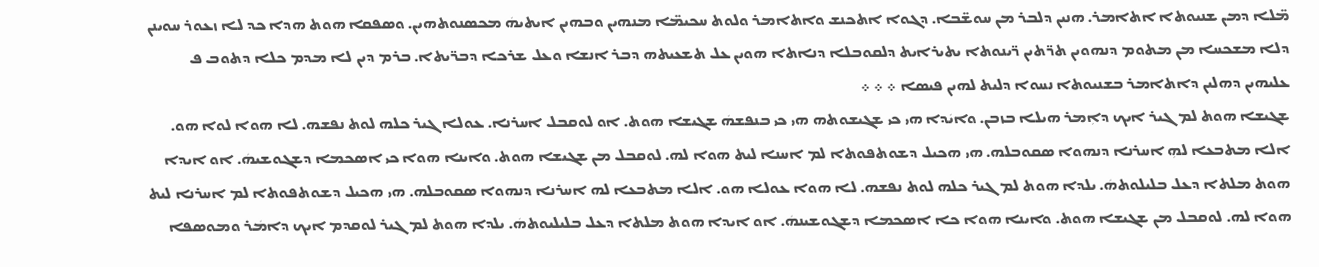ܡ̈ܠܐ ܕܡܢ ܫܢܝܘܬܐ ܐܬܐܡܪ. ܗܢܝܢ ܕܠܒܪ ܡܢ ܚܘܫ̈ܒܐ. ܕܓܘܐ ܐܬܟܢܫ ܘܐܬܐܡܪ ܘܠܘܬ ܚܟܝܡ̈ܐ ܡܢܗܝܢ ܘܒܗܝܢ ܐܝܬܝܗܿ ܡܟܣܢܘܬܗܝܢ. ܘܣܦܩܐ ܗܘܬ ܗܕܐ ܟܕ ܠܐ ܙܥܘܪ ܚܘܝܢܢ ܕܠܐ ܡܫܟܚܐ ܡܢ ܡܬܘܡ ܕܢܗܘܝܢ ܬܪ̈ܬܝܢ ܪ̈ܝܢܘܬܐ ܝܬܝܪܐܝܬ ܕܠܩܘܒܠܐ ܕܢܐܬܐ ܗܘܝܢ ܥܠ ܬܫܥܝܬܗ ܕܒܪ ܐܢܫܐ ܘܥܠ ܫܪܟܐ ܕܒܪ̈ܝܬܐ. ܒܪܡ ܕܝܢ ܠܐ ܡܕܡ ܟܠܐ ܕܬܘܒ ܦ ܥܠܝܗܝܢ ܕܗܠܝܢ ܕܐܬܐܡܪ ܒܫܢܝܘܬܐ ܢܚܘܐ ܕܠܝܬ ܠܗܝܢ ܦܝܣܐ ܀ ܀ ܀
ܫܓܝܫܐ ܗܘܬ ܠܡ ܓܝܪ ܐܝܟ ܕܐܼܡܪ ܗܝܠܐ ܒܙܒܢ. ܘܐܝܿܕܐ ܗܝ ܟܝ ܫܓܝܫܘܬܗ ܗܝ ܟܝ ܒܢܦܫܗܿ ܫܓܝܫܐ ܗܘܬ. ܐܘ ܠܘܩܒܠ ܐܚܪܢܐ. ܥܘܠܐ ܓܝܪ ܟܠܗ ܠܘܬ ܢܦܫܗ. ܠܐ ܗܘܐ ܠܘܐ ܗܘ. ܐܠܐ ܡܬܒܥܐ ܠܗܼ ܐܚܪܢܐ ܕܢܗܘܐ ܣܩܘܒܠܗ. ܗܝ ܗܟܝܠ ܕܫܘܬܦܘܬܐ ܠܡ ܐܚܢܐ ܠܝܬ ܗܘܐ ܠܗ. ܠܘܩܒܠ ܡܢ ܫܓܝܫܐ ܗܘܬ. ܘܐܝܢܐ ܗܘܐ ܟܝ ܐܣܟܡܐ ܕܫܓܘܫܝܗܿ. ܐܘ ܐܝܕܐ ܗܘܬ ܡܠܬܐ ܕܥܠ ܒܠܝܠܘܬܗܿ. ܝܠܕܐ ܗܘܬ ܠܡ ܓܝܪ ܟܠܗ ܠܘܬ ܢܦܫܗ. ܠܐ ܗܘܐ ܥܘܠܐ ܗܘ. ܐܠܐ ܡܬܒܥܐ ܠܗ ܐܚܪܢܐ ܕܢܗܘܐ ܣܩܘܒܠܗ. ܗܝ ܗܟܝܠ ܕܫܘܬܦܘܬܐ ܠܡ ܐܚܪܢܐ ܠܝܬ ܗܘܐ ܠܗ. ܠܘܩܒܠ ܡܢ ܫܓܝܫܐ ܗܘܬ. ܘܐܝܢܐ ܗܘܐ ܟܐ ܐܣܟܡܐ ܕܫܓܘܫܝܢܗܿ. ܐܘ ܐܝܕܐ ܗܘܬ ܡܠܬܐ ܕܥܠ ܒܠܝܠܝܘܬܗܿ. ܝܠܕܐ ܗܘܬ ܠܡ ܓܝܪ ܠܘܩܕܡ ܐܝܟ ܕܐܡܿܪ ܘܡܘܣܦܐ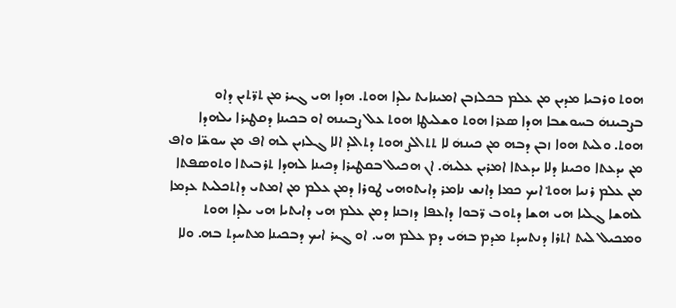ܗܘܬ ܘܪܒܝܐ ܡܕܝܢ ܡܢ ܥܠܡ ܒܟܠܙܒܢ ܐܡܝܢܐܝܬ ܝܠܕܐ ܗܘܬ. ܗܕܐ ܗܝ ܓܝܪ ܡܢ ܬܪ̈ܬܝܢ ܕܐܘ ܒܨܒܝܢܗܿ ܒܚܘܫܒܐ ܗܕܐ ܣܥܪܐ ܗܘܬ ܘܫܠܝܛܐ ܗܘܬ ܥܠ ܨܒܝܢܗ ܐܘ ܒܟܝܢܐ ܕܩܛܝܪܐ ܝܠܗܕܐ ܗܘܬ. ܘܠܝܬ ܗܘܐ ܙܒܢ ܕܒܗ ܡܢ ܟܝܢܗܿ ܠܐ ܬܬܐܠܨ ܗܘܬ ܕܬܐܠܕ ܐܠܐ ܓܠܙܝܢ ܠܗ ܐܦ ܡܢ ܚܘܫ̈ܐ ܘܐܦ ܡܢ ܝܕܥܬܐ ܘܟܝܢܐ ܕܠܐ ܝܕܥܬܐ ܐܡܪܝܢ ܥܠܝܗܿ. ܐܢ ܗܟܝܠ ܒܩܛܝܪܐ ܕܟܝܢܐ ܠܗܕܐ ܬܪܒܝܬܐ ܘܬܘܣܦܬܐ ܡܢ ܥܠܡ ܪܢܝܐ ܗܘܬ݀ ܐܝܟ ܟܡܐ ܕܐܢܫ ܢܐܡܪ ܕܐܝܬܘܗܝ ܛܘܪܐ ܕܡܢ ܥܠܡ ܡܢ ܐܡܬܝ ܕܐܬܟܠܝܬ ܥܕܡܐ ܠܗܫܐ ܓܠܝܐ ܗܝ ܗܫܐ ܕܬܘܒ ܪ̈ܒܘܐ ܕܐܥܦܐ ܕܙܒܢܐ ܕܡܢ ܥܠܡ ܗܝ ܕܐܝܬܝܐ ܗܝ ܝܠܕܐ ܗܘܬ ܘܡܟܝܠ ܠܝܬ ܐܬܪܐ ܕܢܬܚܕܬ ܡܕܡ ܒܗܿܝ ܕܡ ܥܠܡ ܗܝ. ܐܘ ܓܝܪ ܐܝܟ ܕܒܟܝܢܐ ܡܬܚܕܬ ܒܗ. ܘܠܐ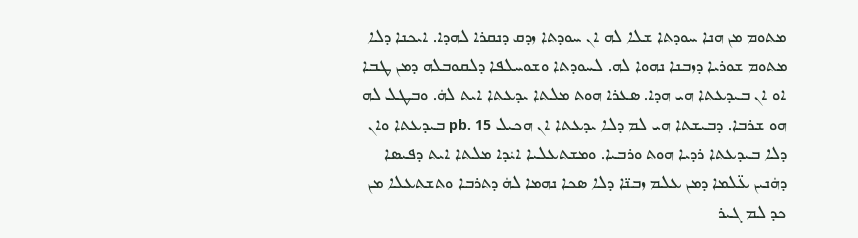ܡܬܘܡ ܡܢ ܗܢܐ ܚܘܕܬܐ ܫܠܐ ܠܗ ܐܢ ܚܘܕܬܐ ܙܕܩ ܕܢܩܪܐ ܠܗܕܐ. ܐܝܟܢܐ ܕܠܐ ܡܬܘܡ ܫܘܪܝܐ ܕܙܒܢܐ ܢܗܘܐ ܠܗ. ܠܚܘܕܬܐ ܘܫܘܚܠܦܐ ܕܠܩܘܒܠܗ ܕܡܢ ܛܒܐ ܐܘ ܐܢ ܒܝܕܥܬܐ ܗܝ ܗܕܐ. ܣܥܪܐ ܗܘܬ ܡܠܬܐ ܝܕܥܬܐ ܐܝܬ ܠܗܿ. ܘܒܛܠ ܠܗ ܗܘ ܫܪܒܐ. ܕܒܝܫܬܐ ܗܝ ܠܡ ܕܠܐ ܝܕܥܬܐ ܐܢ ܗܟܝܠ pb. 15 ܒܝܕܥܬܐ ܘܐܢ ܕܠܐ ܒܝܕܥܬܐ ܪܕܝܐ ܗܘܬ ܘܪܒܝܐ. ܘܡܫܬܥܠܝܐ ܐܝܿܕܐ ܡܠܬܐ ܐܝܬ ܕܦܝܣܐ ܕܗܿܢܝܢ ܥ̈ܠܡܐ ܕܡܢ ܥܠܡ ܙܒܢ̈ܐ ܕܠܐ ܣܟܐ ܢܗܡܐ ܠܗܿ ܕܬܪܒܐ ܘܬܫܬܥܠܐ ܡܢ ܟܕ ܠܡ ܓܝܪ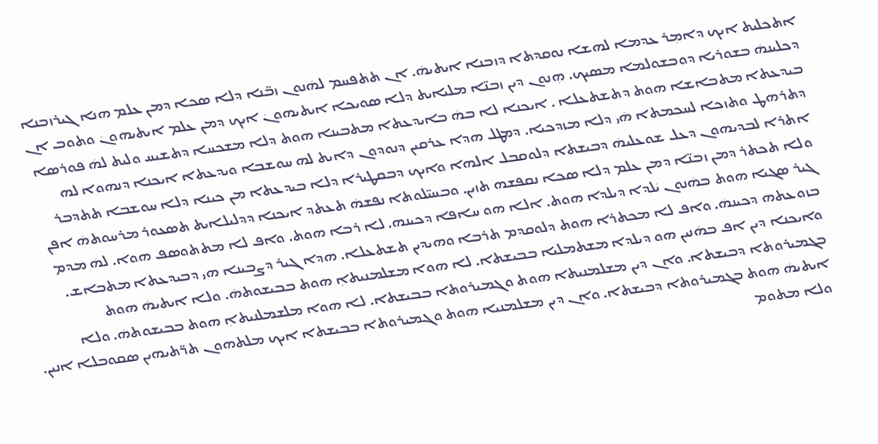ܐܬܟܠܝܬ ܐܝܟ ܕܐܡܼܪ ܥܕܡܐ ܠܗܫܐ ܢܘܩܕܬܐ ܕܙܒܢܐ ܐܝܬܝܗܿ. ܐܢ ܬܬܦܚܡ ܠܗܿܢܘܢ ܙܒ̈ܢܐ ܕܠܐ ܣܟܐ ܕܡܢ ܥܠܡ ܗܢܐ ܓܝܪܙܒܢܐ ܕܟܠܝܢܗܿ ܒܫܘܪܝܐ ܕܘܒܫܘܠܡܐ ܡܣܝܟ. ܗܼܢܘܢ ܕܝܢ ܙܒܢ̈ܐ ܡܠܝܐܝܬ ܕܠܐ ܣܘܝܟܐ ܐܝܬܝܗܘܢܿ ܐܝܟ ܕܡܢ ܥܠܡ ܐܝܬܝܗܘܢܿ ܘܬܘܒ ܐܢ ܒܝܕܥܬܐ ܡܬܒܐܫܐ ܗܘܬ ܕܬܫܬܥܠܐ . ܐܝܟܢܐ ܠܐ ܒܗܿ ܒܐܝܕܥܬܐ ܡܬܒܝܢܐ ܗܘܬ ܕܠܐ ܡܫܟܚܐ ܕܬܫܝܚ ܘܠܝܬ ܠܗܿ ܦܘܪܣܐ ܕܬܪܗܛ ܘܬܙܟܐ ܠܚܟܡܬܐ ܗܿܝ ܕܠܐ ܡܙܕܟܝܐ. ܕܡܛܠ ܗܕܐ ܥܪܩܝܢ ܕܢܘܕܘܢ ܕܐܝܬ ܠܗ ܚܘܫܒܐ ܘܝܕܥܬܐ ܐܝܟܢܐ ܕܢܗܘܐ ܠܗ ܐܬܪܐ ܠܒܕܝܗܘܢ ܕܥܠ ܫܘܥܠܝܗܿ ܕܒܝܫܬܐ ܕܠܘܩܒܠ ܐܠܗܐ ܘܐܝܟ ܕܒܩܛܝܪܐ ܕܠܐ ܒܝܕܥܬܐ ܡܢ ܟܝܢܐ ܕܠܐ ܚܘܫܒܐ ܬܬܕܒܪ ܘܠܐ ܬܟܬܪ ܕܡܢ ܙܒܢ̈ܐ ܕܡܢ ܥܠܡ ܕܠܐ ܣܟܐ ܢܩܦܫܗ ܬܙܝܢ. ܘܒܚܝ̈ܠܘܬܐ ܢܦܫܗܿ ܬܥܬܕ ܐܝܟܢܐ ܕܕܠܝܠܐܝܬ ܬܣܥܘܪ ܡܪܚܘܬܗܿ ܐܦܢ ܓܝܪ ܣܓܝܐ ܗܘܬ ܒܗܿܢܘܢ ܝܿܠܕܐ ܕܝܠܕܐ ܗܘܬ. ܐܠܐ ܗܘ ܚܐܦܐ ܕܟܝܢܗ. ܠܐ ܪܒܐ ܗܘܬ. ܘܐܦ ܠܐ ܡܬܬܘܣܦ ܗܘܐ. ܠܗܿ ܡܕܡ ܒܙܘܥܬܗ ܕܟܝܢܗܿ. ܘܐܦ ܠܐ ܡܟܬܪܐ ܗܘܬ ܕܠܘܩܕܡ ܬܪܒܐ ܘܗܝܕܝܢ ܬܫܬܥܠܐ. ܗܕܐ ܓܝܪ ܕܨܒܝܢܐ ܗܝ ܕܒܝܕܥܬܐ ܡܬܒܐܫ. ܘܐܝܟܢܐ ܕܝܢ ܐܦ ܒܗܿܢܝܢ ܗܘ ܕܝܠܕܐ ܡܫܬܡܠܝܐ ܒܒܝܫܬܐ. ܠܐ ܗܘܐ ܡܫܠܡܢܝܬܐܼ ܗܘܬ ܒܒܝܫܘܬܗܿ. ܘܠܐ ܐܝܬܝܗܿ ܗܘܬ ܒܓܡܝܪܘܬܐ ܕܒܝܫܬܐ. ܘܐܢ ܕܝܢ ܡܫܠܡܢܝܬܐ ܗܘܬ ܘܓܡܝܪܘܬܐ ܒܒܝܫܬܐ. ܠܐ ܗܘܐ ܡܠܫܡܠܢܝܬܐܼ ܗܘܬ ܒܒܝܫܘܬܗܿ. ܘܠܐ ܐܝܬܝܗܿ ܗܘܬ ܒܓܡܝܪܘܬܐ ܕܒܝܫܬܐ. ܘܐܢ ܕܝܢ ܡܫܠܡܢܝܐ ܗܘܬ ܘܓܡܝܪܘܬܐ ܒܒܝܫܬܐ ܐܝܟ ܡܠܬܗܘܢ ܬܪ̈ܬܝܗܝܢ ܣܩܘܒܠܐ ܐܢܝܢ. ܘܠܐ ܡܬܘܡ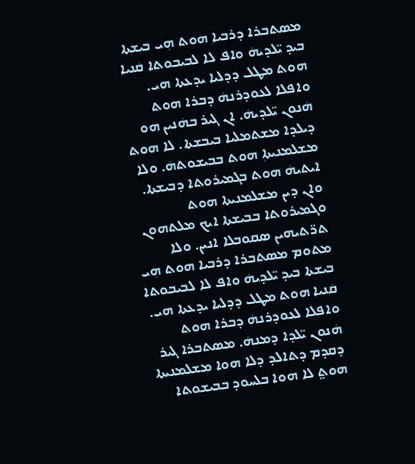ܡܣܬܒܪܐ ܕܪܒܝܐ ܗܘܬ ܗܼܝ ܒܝܫܬܐ ܒܝܕ ܝ̈ܠܕܝܗܿ ܘܐܦ ܠܐ ܠܒܝܒܘܬܐ ܩܿܢܝܐ ܗܘܬ ܡܛܠ ܕܕܠܝܐ ܝܕܥܬܐ ܗܝ. ܘܐܦܠܐ ܠܥܘܕܪܢܗܿ ܕܒܪܐ ܗܘܬ ܗܿܢܘܢ ܝ̈ܠܕܝܗܿ. ܐܢ ܓܝܪ ܒܗܿܢܝܢ ܗܘ ܕܝܠܕܐ ܡܫܬܡܠܝܐ ܒܝܒܫܬܐ. ܠܐ ܗܘܬ ܡܫܠܡܢܝܬܐܼ ܗܘܬ ܒܒܝܫܘܬܗܿ. ܘܠܐ ܐܝܬܝܗܿ ܗܘܬ ܒܓܡܝܪܘܬܐ ܕܒܝܫܬܐ. ܘܐܢ ܕܝܢ ܡܫܠܡܢܝܬܐ ܗܘܬ ܘܓܡܝܪܘܬܐ ܒܒܝܫܬܐ ܐܝܟ ܡܠܬܗܘܢ ܬܪ̈ܬܝܗܝܢ ܣܩܘܒܠܐ ܐܢܝܢ. ܘܠܐ ܡܬܘܡ ܡܣܬܒܪܐ ܕܪܒܝܐ ܗܘܬ ܗܼܝ ܒܝܫܬܐ ܒܝܕ ܝ̈ܠܕܝܗܿ ܘܐܦ ܠܐ ܠܒܝܒܘܬܐ ܩܿܢܝܐ ܗܘܬ ܡܛܠ ܕܕܠܝܐ ܝܕܥܬܐ ܗܝ. ܘܐܦܠܐ ܠܥܘܕܪܢܗܿ ܕܒܪܐ ܗܘܬ ܗܿܢܘܢ ܝ̈ܠܕܐ ܕܡܢܗܿ. ܡܣܬܒܪܐ ܓܝܪ ܕܩܕܡ ܕܬܐܠܕ ܕܠܐ ܗܘܐ ܡܫܠܡܢܝܬܐ ܗܘܬ݀ ܠܐ ܗܘܐ ܒܠܚܘܕ ܒܒܝܫܘܬܐ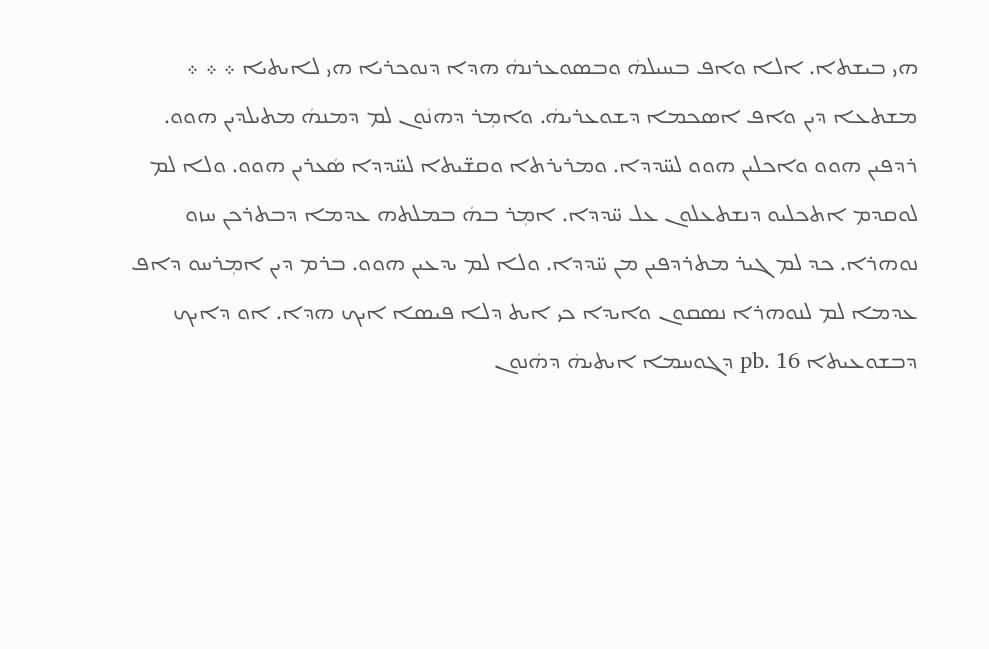ܗܝ ܒܝܫܬܐ. ܐܠܐ ܘܐܦ ܒܚܝܠܗܿ ܘܒܣܘܥܪܢܗܿ ܗܕܐ ܕܢܘܟܪܝܐ ܗܝ ܠܐܝܬܝܐ ܀ ܀ ܀
ܡܫܬܥܐ ܕܝܢ ܘܐܦ ܐܣܟܡܐ ܕܫܘܥܪܝܗܿ. ܘܐܡܼܪ ܕܗܢܿܘܢ ܠܡ ܕܡܢܗܿ ܡܬܝܠܕܝܢ ܗܘܘ. ܪܕܦܝܢ ܗܘܘ ܘܐܟܠܝܢ ܗܘܘ ܠܚ̈ܕܕܐ. ܘܡܪܝܪܬܐ ܘܩܫ̈ܝܬܐ ܠܚ̈ܕܕܐ ܣܿܥܪܝܢ ܗܘܘ. ܘܠܐ ܠܡ ܠܘܩܕܡ ܐܬܟܠܝܘ ܕܢܫܬܥܠܘܢ ܥܠ ܚ̈ܕܕܐ. ܐܡܼܪ ܒܗܿ ܒܡܠܬܗ ܥܕܡܐ ܕܒܬܪܟܢ ܚܙܘ ܢܘܗܪܐ. ܟܕ ܠܡ ܓܝܪ ܡܬܪܕܦܝܢ ܡܢ ܚ̈ܕܕܐ. ܘܠܐ ܠܡ ܝܕܥܝܢ ܗܘܘ. ܒܪܡ ܕܝܢ ܐܡܼܪܚܘ ܕܐܦ ܥܕܡܐ ܠܡ ܠܢܘܗܪܐ ܢܣܩܘܢ ܘܐܝܕܐ ܟܝ ܐܝܬ ܕܠܐ ܦܝܣܐ ܐܝܟ ܗܕܐ. ܐܘ ܕܐܝܟ ܕܒܫܘܥܝܬܐ pb. 16 ܕܓܘܚܡܐ ܐܝܬܝܗܿ ܕܗܿܢܘܢ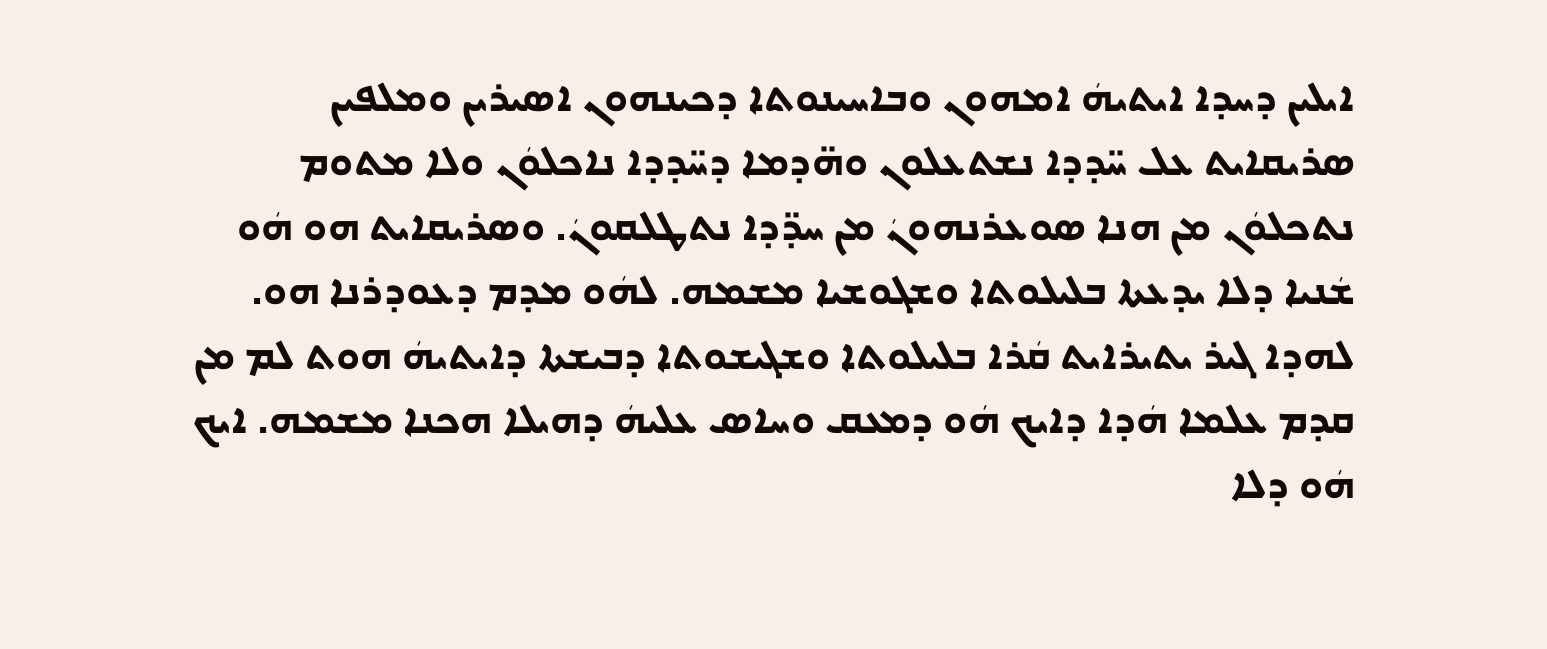ܐܝܠܝܢ ܕܚܕܐ ܐܝܬܝܗܿ ܐܡܗܘܢ ܘܒܐܚܝܢܘܬܐ ܕܟܝܢܗܘܢ ܐܣܝܪܝܢ ܘܡܠܦܝܢ ܣܪܝܩܐܝܬ ܥܠ ܚ̈ܕܕܐ ܢܫܬܥܠܘܢ ܘܗ̈ܕܡܐ ܕܚ̈ܕܕܐ ܢܐܟܠܘܿܢ ܘܠܐ ܡܬܘܡ ܢܬܟܠܘܿܢ ܡܢ ܗܢܐ ܣܘܥܪܢܗܘܢܿ ܡܢ ܚܕ̈ܕܐ ܢܬܛܠܩܘܢܿ. ܘܣܪܝܩܐܝܬ ܗܘ ܗܿܘ ܫܿܢܝܐ ܕܠܐ ܝܕܥܬܐ ܒܠܝܠܘܬܐ ܘܫܓܘܫܝܐ ܡܫܡܗ. ܠܗܿܘ ܡܕܡ ܕܥܘܕܪܢܐ ܗܘ. ܠܗܕܐ ܓܝܪ ܝܬܝܪܐܝܬ ܩܿܪܐ ܒܠܝܠܘܬܐ ܘܫܓܝܫܘܬܐ ܕܒܝܫܬܐ ܕܐܝܬܝܗܿ ܗܘܬ ܠܡ ܡܢ ܩܕܡ ܥܠܡܐ ܗܿܕܐ ܕܐܝܟ ܗܿܘ ܕܡܥܩ ܘܚܐܣ ܥܠܝܗܿ ܕܗܝܠܐ ܗܟܢܐ ܡܫܡܗ. ܐܝܟ ܗܿܘ ܕܠܐ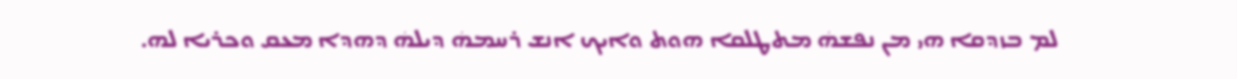ܠܡ ܒܙܕܩܐ ܗܝ ܡܢ ܢܦܫܗܿ ܡܬܛܠܩܐ ܗܘܬ ܘܐܝܟ ܐܢܫ ܪܚܡܗܿ ܕܝܠܗܿ ܕܗܕܐ ܡܥܩ ܘܟܪܝܐ ܠܗ.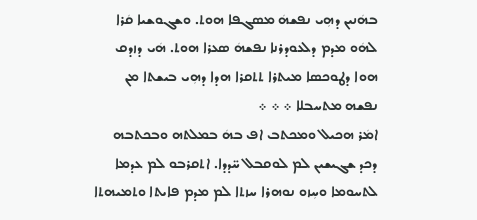ܒܗܿܢܝܢ ܕܗܼܝ ܢܦܫܗܿ ܡܣܓܦܐ ܗܘܬ. ܘܫܓܘܫܝܐ ܩܿܪܐ ܠܗܿܘ ܡܕܡ ܕܠܥܘܕܪܢܐ ܢܦܫܗܿ ܣܥܪܐ ܗܘܬ. ܗܿܝ ܕܙܕܩ ܗܘܐ ܕܛܘܟܣܐ ܡܝܬܪܐ ܬܬܩܪܐ ܗܕܐ ܕܗܼܝ ܒܝܫܬܐ ܡܢ ܢܦܫܗ ܡܬܚܒܠܐ ܀ ܀ ܀
ܐܡܿܪ ܗܟܝܠ ܘܡܟܬܒ ܐܦ ܒܗܿ ܒܡܠܬܗ ܘܒܟܬܒܗ ܕܟܕ ܫܓܝܫܝܢ ܠܡ ܠܘܩܒܠ ܚ̈ܕܕܐ. ܐܬܩܪܒܘ ܠܡ ܥܕܡܐ ܠܬܚܘܡܐ ܘܚܼܙܘ ܢܘܗܪܐ ܚܙܬܐ ܠܡ ܡܕܡ ܦܐܝܬܐ ܘܬܡܝܗܬܐ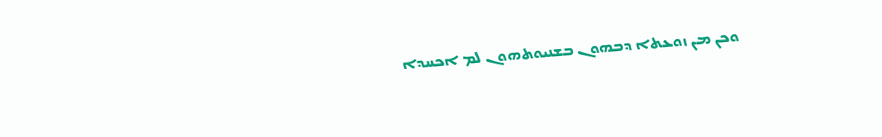ܘܟܢ ܡܢ ܙܘܥܬܐ ܕܒܗܘܢ ܒܫܢܝܘܬܗܘܢ ܠܡ ܐܟܚܕܐ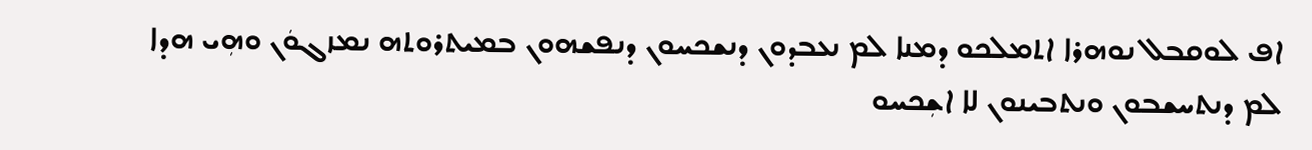ܐܦ ܠܘܩܒܠ ܢܘܗܪܐ ܐܬܡܠܟܘ ܕܡܢܐ ܠܡ ܢܥܒܕܘܢ ܕܢܫܟܚܘܢ ܕܢܦܫܗܘܢ ܒܡܝܬܪܘܬܗ ܢܡܙܓܘܿܢ ܘܗܼܝ ܗܕܐ ܠܡ ܕܢܬܚܫܒܘܢ ܘܢܬܒܝܢܘܢ ܠܐ ܐܫܼܟܚܘ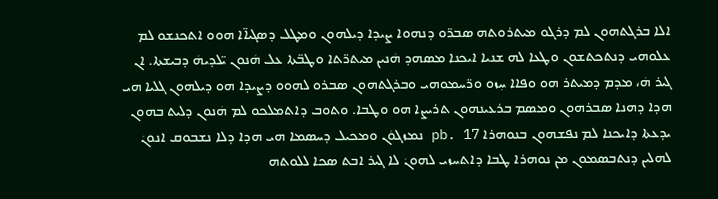ܐܠܐ ܒܪܓܬܗܘܢ ܠܡ ܕܪܓܘ ܡܝܬܪܘܬܗ ܣܒܪ̈ܘ ܕܢܗܘܐ ܨܝܕܐ ܕܝܠܗܘܢ ܘܡܛܠ ܕܣܓܝܐ̈ܐ ܗܘܘ ܐܬܟܢܫܘ ܠܡ ܥܠܘܗܝ ܕܢܬܟܬܫܘܢ ܘܛܥܐ ܠܗ ܫܢܝܐ ܐܝܟܢܐ ܡܣܗܕ ܗܿܢܝܢ ܡܝܬܪ̈ܬܐ ܘܛܒ̈ܬܐ ܥܠ ܗܿܢܘܢ ܝ̈ܠܕܝܗܿ ܕܒܝܫܬܐ. ܐܢ ܓܝܪ ܗܿ، ܡܕܡ ܕܡܝܬܪ ܗܘ ܘܦܐܐ ܚܼܙܘ ܘܪ̈ܚܡܘܗܝ ܘܒܪܓܬܗܘܢ ܣܒܪܘ ܠܗܘܘ ܕܨܝܕܐ ܗܘ ܕܝܠܗܘܢ ܓܠܝܐ ܗܝ ܗܕܐ ܕܗܢܐ ܣܒܪܗܘܢ ܘܡܣܡ ܒܪܥܝܢܗܘܢ ܬܪܝܨܐ ܗܘ ܘܛܒܐ. ܘܬܘܒ ܕܐܬܡܠܟܘ ܠܡ ܗܿܢܘܢ ܕܠܝܬ ܒܗܘܢ ܝܕܥܬܐ ܕܐܝܟܢܐ ܠܡ ܢܦܫܗܘܢ ܒܢܘܗܪܐ pb. 17 ܢܡܙܓܘܿܢ ܘܡܟܝܠ ܕܚܣܡܐ ܗܝ ܗܕܐ ܕܠܐ ܢܫܒܘܩ ܐܢܘܢܿ ܠܗܠܝܢ ܕܢܬܒܣܡܘܢ ܡܢ ܢܘܗܪܐ ܛܒܐ ܕܐܬܚܙܝ ܠܗܘܢܿ ܠܐ ܓܝܪ ܐܒܬ ܣܟܐ ܠܠܘܬܗ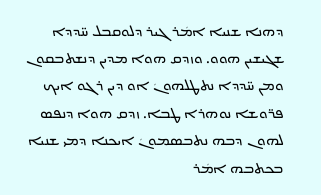ܕܗܢܐ ܫܢܝܐ ܐܡܿܪ ܓܝܪ ܕܠܘܩܒܠ ܚ̈ܕܕܐ ܫܓܝܫܝܢ ܗܘܘ. ܘܙܕܩ ܗܘܐ ܡܕܝܢ ܕܢܫܬܒܩܘܢ ܘܡܢ ܚ̈ܕܕܐ ܢܬܛܠܗܘܢܿ ܐܘ ܕܝܢ ܪܓܘ ܐܝܟ ܦܪ̈ܘܫܐ ܢܘܗܪܐ ܛܒܐ. ܙܕܩ ܗܘܐ ܕܢܦܣ ܠܗܘܢ ܕܒܗ ܢܬܒܣܡܘܢܿ ܐܝܟܢܐ ܕܡܝ ܫܢܝܐ ܒܟܬܒܗ ܐܡܿܪ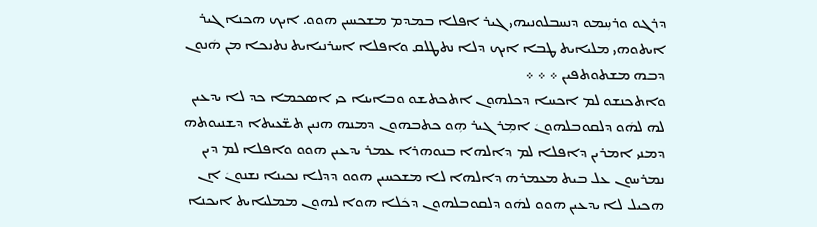ܕܪܓܘ ܘܪܚܼܡܘ ܕܢܚܒܠܘܢܝܗܝ ܓܝܪ ܐܦܠܐ ܒܡܕܡ ܡܫܟܚܝܢ ܗܘܘ. ܐܝܟ ܗܟܢܐ ܓܝܪ ܐܝܬܘܗܝ ܡܠܝܐܝܬ ܛܒܐ ܐܝܟ ܕܠܐ ܢܬܛܠܩ ܘܐܦܠܐ ܐܚܪܢܝܐܝܬ ܢܬܢܟܐ ܡܢ ܗܿܢܘܢ ܕܒܗ ܡܫܬܘܬܦܝܢ ܀ ܀ ܀
ܘܐܬܟܢܫܘ ܠܡ ܐܟܚܐ ܕܟܠܗܘܢ ܐܬܟܬܫܘ ܘܒܐܝܢܐ ܟܝ ܐܣܟܡܐ ܟܕ ܠܐ ܝܕܥܝܢ ܠܗ ܠܗܿܘ ܕܠܩܘܒܠܗܘܢܿ ܐܡܼܪ ܓܝܪ ܗܼܘ ܟܬܒܗܘܢ ܕܡܢܗ ܗܢܝܢ ܬܫ̈ܥܝܬܐ ܕܫܢܝܘܬܗ ܕܡܢܝ ܐܡܪܝܢ ܕܐܦܠܐ ܠܡ ܕܐܠܗܐ ܒܢܘܗܪܐ ܥܡܪ ܝܕܥܝܢ ܗܘܘ ܘܐܦܠܐ ܠܡ ܕܝܢ ܢܡܪܚܘܢ ܥܠ ܒܝܬ ܡܥܡܪܗ ܕܐܠܗܐ ܠܐ ܡܫܟܚܝܢ ܗܘܘ ܕܕܠܐ ܢܟܝܢܐ ܢܫܢܘܢܿ ܐܢ ܗܟܝܠ ܠܐ ܝܕܥܝܢ ܗܘܘ ܠܗܿܘ ܕܠܩܘܒܠܗܘܢ ܕܟܿܠܐ ܗܘܐ ܠܗܘܢ ܡܡܠܝܐܝܬ ܐܝܟܢܐ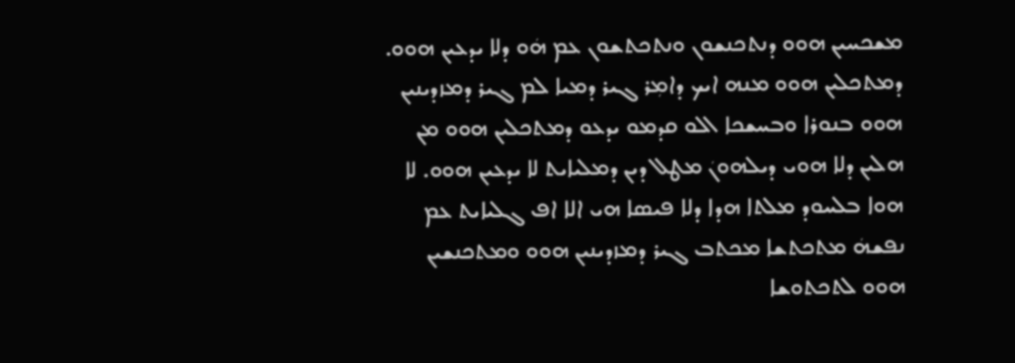ܡܫܟܚܝܢ ܗܘܘ ܕܢܬܟܢܫܘܢ ܘܢܬܟܬܫܘܢ ܥܡ ܗܿܘ ܕܠܐ ܝܕܥܝܢ ܗܘܘ. ܕܡܬܟܠܝܢ ܗܘܘ ܡܢܗ ܐܝܟ ܕܐܡܼܪ ܓܝܪ ܕܡܝܐ ܠܡ ܓܝܪ ܕܡܙܕܝܢܝܢ ܗܘܘ ܒܢܘܪܐ ܘܒܚܫܟܐ ܐܠܘ ܩܕܡܘ ܝܕܥܘ ܕܡܬܟܠܝܢ ܗܘܘ ܡܢ ܗܠܝܢ ܕܠܐ ܗܘܝ ܕܝܠܗܘܢܿ ܡܛܠ ܕܝܢ ܕܡܠܝܐܝܬ ܠܐ ܝܕܥܝܢ ܗܘܘ. ܠܐ ܗܘܐ ܒܠܚܘܕ ܡܠܬܐ ܗܕܐ ܕܠܐ ܦܝܣܐ ܗܝ ܐܠܐ ܐܦ ܓܠܝܐܝܬ ܥܡ ܢܦܫܗܿ ܡܬܟܬܫܐ ܡܟܬܒ ܓܝܪ ܕܡܙܕܝܢܝܢ ܗܘܘ ܘܡܬܟܢܫܝܢ ܗܘܘ ܠܬܟܬܘܫܐ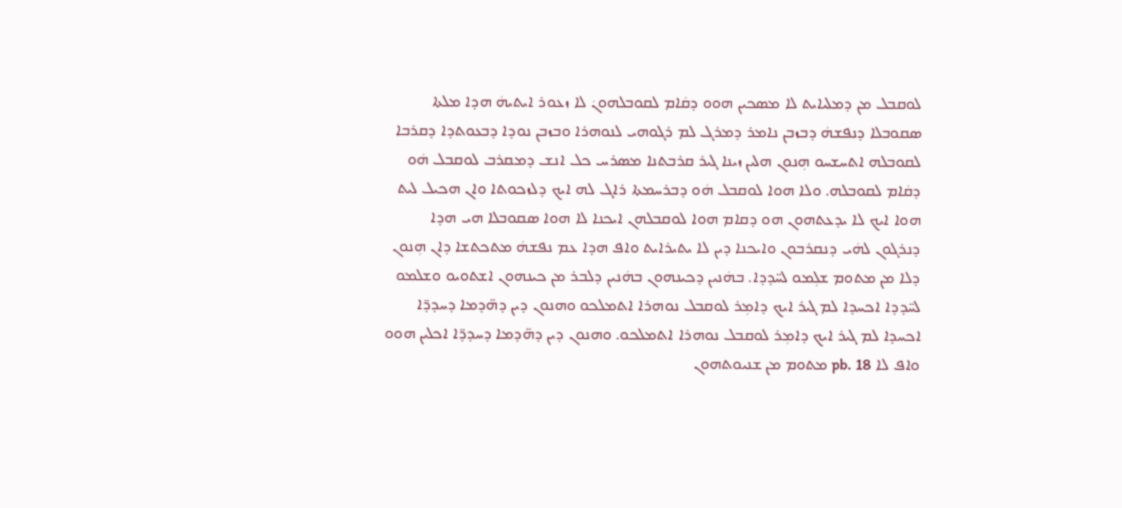ܠܘܩܒܠ ܡܢ ܕܡܠܝܐܝܬ ܠܐ ܡܣܟܝܢ ܗܘܘ ܕܩܿܐܡ ܠܩܘܒܠܗܘܢܿ ܠܐ ܙܥܘܪ ܐܝܬܝܗܿ ܗܕܐ ܡܠܬܐ ܣܩܘܒܠܐ ܕܢܦܫܗܿ ܕܒܙܒܢ ܢܐܡܪ ܕܡܪܓ ܠܡ ܪܓܘܗܝ ܠܢܘܗܪܐ ܘܒܙܒܢ ܢܘܕܐ ܕܒܥܘܬܕܐ ܕܩܪܒܐ ܠܩܘܒܠܗ ܐܬܚܫܚܘ ܗܼܢܘܢ ܗܠܝܢ ܙܝܢܐ ܓܝܪ ܩܪܒܬܢܐ ܡܣܪܚ ܟܠ ܐܢܫ ܕܡܩܪܒ ܠܘܩܒܠ ܗܿܘ ܕܩܿܐܡ ܠܩܘܒܠܗ. ܘܠܐ ܗܘܐ ܠܘܩܒܠ ܗܿܘ ܕܒܪܚܡܬܐ ܪܐܓ ܠܗ ܐܝܟ ܕܠܙܟܘܬܐ ܘܐܢ ܗܟܝܠ ܠܝܬ ܗܘܐ ܐܝܟ ܠܐ ܝܕܥܬܗܘܢ ܗܘ ܕܩܐܡ ܗܘܐ ܠܘܩܒܠܗܢ ܐܝܟܢܐ ܠܐ ܗܘܐ ܣܩܘܒܠܐ ܗܝ ܗܕܐ ܕܢܪܓܘܢ ܠܗܿܝ ܕܢܩܪܒܘܢ ܘܐܝܟܢܐ ܕܝܢ ܠܐ ܝܬܝܪܐܝܬ ܘܐܦ ܗܕܐ ܥܡ ܢܦܫܗܿ ܡܬܟܬܫܐ ܕܐܢ ܗܼܢܘܢ ܕܠܐ ܡܢ ܡܬܘܡ ܫܠܼܡܘ ܠܚ̈ܕܕܐ. ܒܗܿܢܝܢ ܕܟܝܢܗܘܢ ܒܗܿܢܝܢ ܕܠܒܪ ܡܢ ܟܝܢܗܘܢ ܐܫܬܘܝܘ ܘܫܠܡܘ ܠܚ̈ܕܕܐ ܐܟܚܕܐ ܠܡ ܓܝܪ ܐܝܟ ܕܐܡܼܪ ܠܘܩܒܠ ܢܘܗܪܐ ܐܬܡܠܟܘ ܘܗܢܘܢ ܕܝܢ ܕܗ̈ܕܡܐ ܕܚܕܕ̈ܐ ܐܟܚܕܐ ܠܡ ܓܝܪ ܐܝܟ ܕܐܡܼܪ ܠܘܩܒܠ ܢܘܗܪܐ ܐܬܡܠܟܘ. ܘܗܢܘܢ ܕܝܢ ܕܗ̈ܕܡܐ ܕܚܕܕ̈ܐ ܐܟܠܝܢ ܗܘܘ ܘܐܦ ܠܐ pb. 18 ܡܬܘܡ ܡܢ ܫܢܝܘܬܗܘܢ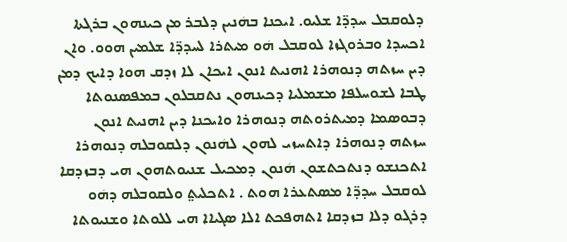ܕܠܘܩܒܠ ܚܕܕ̈ܐ ܫܠܝܘ. ܐܝܟܢܐ ܒܗܿܢܝܢ ܕܠܒܪ ܡܢ ܟܝܢܗܘܢ ܒܪܓܬܐ ܐܟܚܕܐ ܘܒܪܘܓܙܐ ܠܘܩܒܠ ܗܿܘ ܡܝܬܪܐ ܠܚܕܕ̈ܐ ܫܠܡܝܢ ܗܘܘ. ܘܐܢ ܕܝܢ ܚܙܬܗ ܕܢܘܗܪܐ ܐܗܢܝܬ ܐܢܘܢ ܐܝܟܐܢ ܠܐ ܙܕܩ ܗܘܐ ܕܐܝܟ ܕܡܢ ܛܒܐ ܠܫܘܚܠܦܐ ܡܫܡܠܝܐ ܕܟܝܢܗܘܢ ܢܬܩܒܠܘܢ ܒܡܦܣܢܘܬܐ ܕܒܘܣܡܐ ܕܡܝܬܪܘܬܗ ܕܢܘܗܪܐ ܘܐܝܟܢܐ ܕܝܢ ܐܗܢܝܬ ܐܢܘܢ ܚܙܬܗ ܕܢܘܗܪܐ ܕܐܬܚܙܝ ܠܗܘܢ ܠܗܿܢܘܢ ܕܠܩܘܒܠܗ ܕܢܘܗܪܐ ܐܬܟܢܫܘ ܕܢܬܟܬܫܘܢ ܗܿܢܘܢ ܕܡܟܝܠ ܫܢܝܘܬܗܘܢ ܗܝ ܕܒܙܕܩܐ ܠܘܩܒܠ ܚܕܕ̈ܐ ܡܣܬܥܪܐ ܗܘܬ . ܐܬܟܠܝܬ݀ ܘܠܩܘܒܠܗ ܕܗܿܘ ܕܪܓܘ ܕܠܐ ܒܙܕܩܐ ܐܬܗܦܟܬ ܐܠܐ ܣܓܝܐܐ ܗܝ ܠܠܘܬܐ ܘܫܢܝܘܬܐ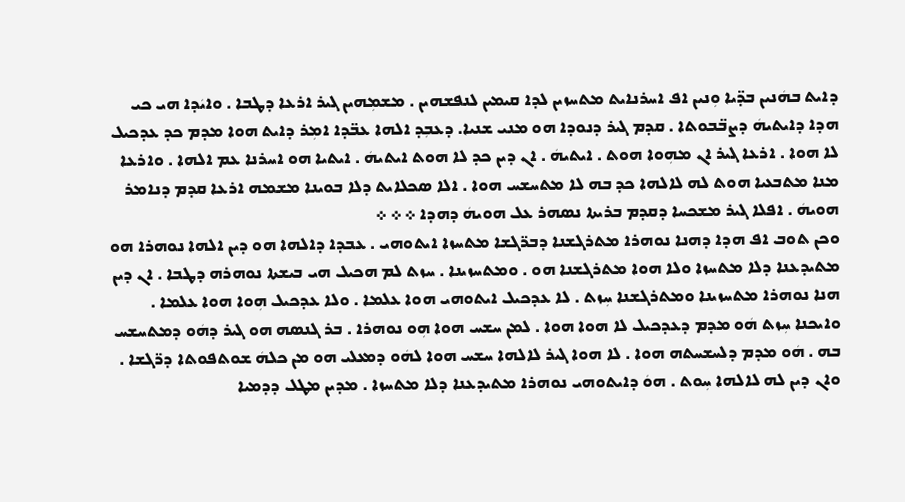ܕܐܝܬ ܒܗܿܢܝܢ ܒܕ̈ܝܐ ܘܼܢܝܢ ܐܦ ܐܚܪܢܐܝܬ ܡܬܚܙܝܢ ܠܕܐ ܩܝܡܝܢ ܠܢܦܫܗܝܢ . ܡܫܡܼܗܝܢ ܓܝܪ ܐܪܥܐ ܕܛܒܐ . ܘܐܝܿܕܐ ܗܝ ܟܝ ܗܕܐ ܕܐܝܬܝܗܿ ܕܨܒ̈ܒܘܬܐ . ܩܕܡ ܓܝܪ ܕܢܘܕܐ ܗܘ ܡܢܝ ܫܢܝܐ. ܕܥܒܼܕ ܐܠܗܐ ܥܒ̈ܕܐ ܐܡܼܪ ܕܐܝܬ ܗܘܐ ܡܕܡ ܟܕ ܥܕܟܝܠ ܠܐ ܗܘܐ . ܐܪܥܐ ܓܝܪ ܐܢ ܡܗܼܘܐ ܗܘܬ . ܐܝܬܝܗܿ . ܐܢ ܕܝܢ ܟܕ ܠܐ ܗܘܬ ܐܝܬܝܗܿ . ܐܝܬܝܐ ܗܘ ܐܚܪܢܐ ܥܡ ܐܠܗܐ . ܘܐܪܥܐ ܡܢܐ ܡܬܒܥܝܐ ܗܘܬ ܠܗ ܠܐܠܗܐ ܟܕ ܒܗ ܠܐ ܡܬܚܫܚ ܗܘܐ . ܐܠܐ ܣܟܠܐܝܬ ܕܠܐ ܒܘܝܢܐ ܡܫܡܗ ܐܪܥܐ ܩܕܡ ܕܢܐܡܪ ܗܘܝܗܿ . ܐܦܠܐ ܓܝܪ ܡܫܟܚܐ ܕܩܕܡ ܒܪܝܬܐ ܢܣܗܪ ܥܠ ܗܘܝܗܿ ܕܗܕܐ ܀ ܀ ܀
ܘܟܢ ܬܘܒ ܐܦ ܗܕܐ ܕܗܢܐ ܢܘܗܪܐ ܡܬܪܓܫܢܐ ܕܒܪ̈ܓܫܐ ܡܬܚܙܐ ܐܝܬܘܗܝ . ܥܒܕܐ ܕܐܠܗܐ ܗܘ ܕܝܢ ܐܠܗܐ ܢܘܗܪܐ ܗܘ ܡܬܝܕܥܢܐ ܕܠܐ ܡܬܚܙܐ ܘܠܐ ܗܘܐ ܡܬܪܓܫܢܐ ܗܘ . ܘܡܬܚܙܝܢܐ . ܚܙܬ ܠܡ ܗܟܝܠ ܗܝ ܒܝܫܬܐ ܢܘܗܪܗ ܕܛܒܐ . ܐܢ ܕܝܢ ܗܢܐ ܢܘܗܪܐ ܡܬܚܙܝܢܐ ܘܡܬܪܓܫܢܐ ܚܼܙܬ . ܠܐ ܥܕܟܝܠ ܐܝܬܘܗܝ ܗܘܐ ܥܠܡܐ . ܘܠܐ ܥܕܟܝܠ ܗܼܘܐ ܗܘܐ ܥܠܡܐ . ܘܐܝܟܢܐ ܚܼܙܬ ܗܿܘ ܡܕܡ ܕܥܕܟܝܠ ܠܐ ܗܘܐ ܗܘܐ . ܠܡܢ ܚܫܚ ܗܘܐ ܗܼܘ ܢܘܗܪܐ . ܒܪ ܓܢܣܗ ܗܘ ܓܝܪ ܕܗܿܘ ܕܡܬܚܫܚ ܒܗ . ܗܿܘ ܡܕܡ ܕܠܚܫܚܬܗ ܗܘܐ . ܠܐ ܗܘܐ ܓܝܪ ܠܐܠܗܐ ܚܫܚ ܗܘܐ ܠܗܿܘ ܕܡܥܠܝ ܗܘ ܡܢ ܟܠܗܿ ܫܘܬܦܘܬܐ ܕܪ̈ܓܫܐ . ܘܐܢ ܕܝܢ ܠܗ ܠܐܠܗܐ ܚܼܘܬ . ܗܘܿ ܕܐܝܬܘܗܝ ܢܘܗܪܐ ܡܬܝܕܥܢܐ ܕܠܐ ܡܬܚܙܐ . ܡܕܝܢ ܡܛܠ ܕܕܡܝܐ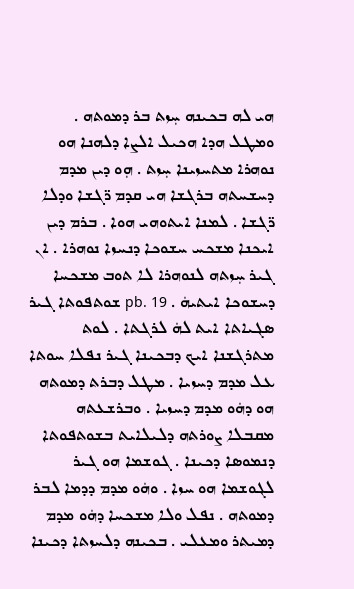ܗܝ ܠܗ ܒܟܝܢܗ ܚܼܙܬ ܒܪ ܕܡܘܬܗ . ܘܡܛܠ ܗܕܐ ܗܟܝܠ ܐܠܨܐ ܕܠܗܢܐ ܗܘ ܢܘܗܪܐ ܡܬܚܙܝܢܐ ܚܼܙܬ . ܗܼܘ ܕܝܢ ܡܕܡ ܕܚܫܚܬܗ ܒܪܓܫܐ ܗܝ ܩܕܡ ܪ̈ܓܫܐ ܘܕܠܐ ܪ̈ܓܫܐ . ܠܡܢܐ ܐܝܬܘܗܝ ܗܘܐ . ܒܪܡ ܕܝܢ ܐܝܟܢܐ ܡܫܟܚ ܚܫܘܟܐ ܕܢܚܙܐ ܢܘܗܪܐ . ܐܢ ܓܝܪ ܚܼܙܬܗ ܠܢܘܗܪܐ ܠܐ ܬܘܒ ܡܫܟܚܐ ܕܚܫܘܟܐ ܐܝܬܝܗܿ . pb. 19 ܫܘܬܦܘܬܐ ܓܝܪ ܣܓܝܐܬܐ ܐܝܬ ܠܗܿ ܠܪܓܬܐ . ܠܘܬ ܡܬܪܓܫܢܐ ܐܝܟ ܕܒܟܝܢܐ ܓܝܪ ܢܦܠܐ ܚܘܬܐ ܥܠ ܡܕܡ ܕܚܙܝܐ . ܡܛܠ ܕܒܪܬ ܕܡܘܬܗ ܗܘ ܕܗܿܘ ܡܕܡ ܕܚܙܝܐ . ܘܒܪܫܥܬܗ ܡܩܒܠܐ ܨܘܪܬܗ ܕܠܝܠܐܝܬ ܒܫܘܬܦܘܬܐ ܕܢܡܘܣܐ ܕܟܝܢܐ . ܓܘܫܡܐ ܗܘ ܓܝܪ ܠܓܘܫܡܐ ܗܘ ܚܙܐ . ܘܗܿܘ ܡܕܡ ܕܕܡܐ ܠܒܪ ܕܡܘܬܗ . ܢܦܠ ܘܠܐ ܡܫܟܚܐ ܕܗܿܘ ܡܕܡ ܕܡܝܬܪ ܘܡܥܠܝ . ܒܟܝܢܗ ܕܠܚܙܬܐ ܕܟܝܢܐ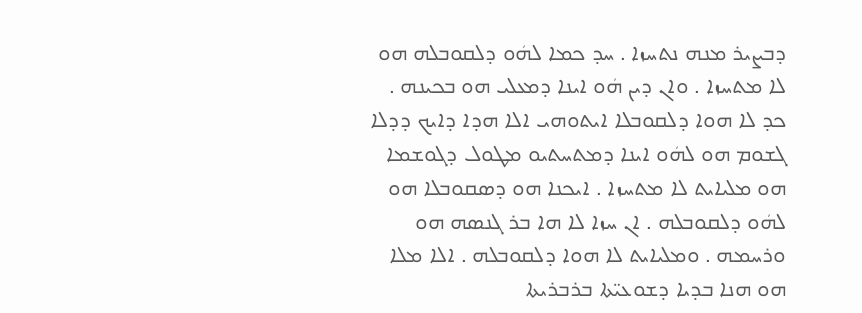ܕܒܨܝܪ ܡܢܗ ܢܬܚܙܐ . ܚܕ ܟܡܐ ܠܗܿܘ ܕܠܩܘܒܠܗ ܗܘ ܠܐ ܡܬܚܙܐ . ܘܐܢ ܕܝܢ ܗܿܘ ܐܝܢܐ ܕܡܥܠܝ ܗܘ ܒܟܝܢܗ . ܟܕ ܠܐ ܗܘܐ ܕܠܩܘܒܠܐ ܐܝܬܘܗܝ ܐܠܐ ܗܕܐ ܕܐܝܟ ܕܕܠܐ ܓܫܘܡ ܗܘ ܠܗܿܘ ܐܝܢܐ ܕܡܬܚܬܝܘ ܡܛܘܠ ܕܓܘܫܡܐ ܗܘ ܡܠܝܐܝܬ ܠܐ ܡܬܚܙܐ . ܐܝܟܢܐ ܗܘ ܕܣܩܘܒܠܐ ܗܘ ܠܗܿܘ ܕܠܩܘܒܠܗ . ܐܢ ܚܙܐ ܠܐ ܗܐ ܒܪ ܓܢܣܗ ܗܘ ܘܪܚܡܗ . ܘܡܠܝܐܝܬ ܠܐ ܗܘܐ ܕܠܩܘܒܠܗ . ܐܠܐ ܡܠܐ ܗܘ ܗܢܐ ܒܕܝܐ ܕܫܘܥܝ̈ܬܐ ܒܪܒܪܝܬܐ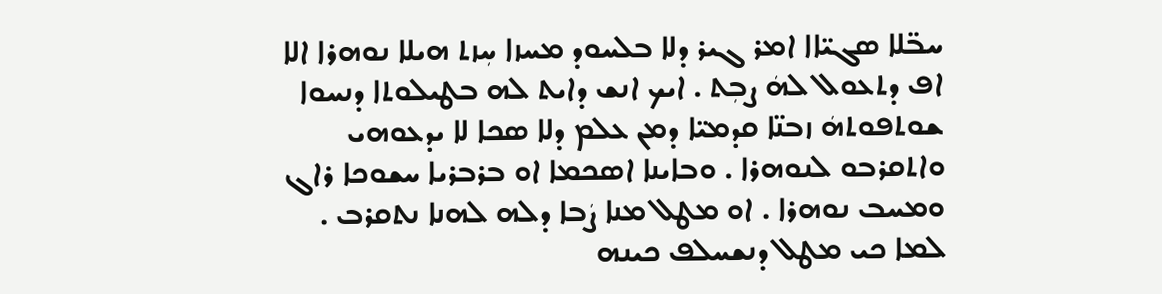ܚܒ̈ܠܐ ܣܓܝ̈ܐܐ ܐܡܪ ܓܝܪ ܕܠܐ ܒܠܚܘܕ ܡܚܙܐ ܚܼܙܬ ܗܝܠܐ ܢܘܗܪܐ ܐܠܐ ܐܦ ܕܬܥܘܠ ܠܗܿ ܨܒܼܬ . ܐܝܟ ܐܢܫ ܕܐܝܬ ܠܗ ܒܛܝܠܘܬܐ ܕܢܚܘܐ ܫܘܬܦܘܬܗܿ ܙܒܢ̈ܐ ܩܕܡܝ̈ܐ ܕܡܢ ܥܠܡ ܕܠܐ ܣܟܐ ܠܐ ܝܕܥܘܗܝ ܘܐܬܩܪܒܘ ܠܢܘܗܪܐ . ܘܒܐܝܢܐ ܐܣܟܡܐ ܐܘ ܒܪܒܪܝܐ ܚܫܘܟܐ ܪܐܓ ܘܡܚܒ ܢܘܗܪܐ . ܐܘ ܡܛܠ ܡܢܐ ܨܿܒܐ ܕܠܗ ܠܗܢܐ ܢܬܩܪܒ . ܠܡܐ ܟܝ ܡܛܠ ܕܢܫܚܠܦ ܟܝܢܗ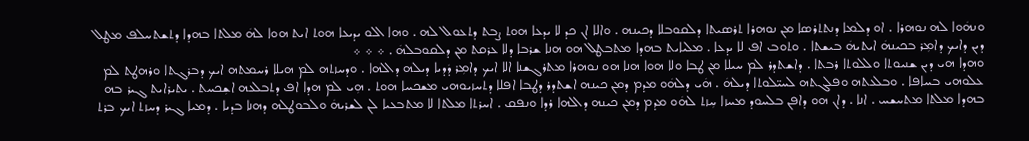ܘܢܗܿܘܐ ܠܗ ܢܘܗܪܐ . ܐܘ ܕܠܡܐ ܕܢܬܬܪܣܐ ܡܢ ܢܘܗܪܐ ܬܪܣܝܬܐ ܕܠܩܘܒܠܐ ܕܟܝܢܗ . ܘܐܠܐ ܐܢ ܟܕ ܠܐ ܝܕܥܐ ܗܘܬ ܨܒܬ ܕܬܥܘܠ ܠܗ . ܘܗܐ ܐܠܘ ܝܕܝܥܐ ܗܘܬ ܐܝܬ ܗܘܐ ܠܗܿ ܡܠܬܐ ܒܗܕܐ ܕܬܫܬܚܠܦ ܡܛܠ ܕܝܢ ܕܐܝܟ ܕܐܡܼܪ ܒܟܝܢܗܿ ܐܝܬܝܗܿ ܒܝܫܬܐ . ܘܬܘܒ ܐܦ ܠܐ ܝܕܥܐ . ܡܠܝܐܝܬ ܒܗܕܐ ܡܬܒܛܠ ܗܘ ܗܢܐ ܫܪܒܐ ܕܠܐ ܥܪܩܬ ܡܢ ܕܠܩܘܒܠܗܿ . ܀ ܀ ܀
ܘܗܕܐ ܗܝ ܕܝܢ ܫܢܝܘܬܐ ܘܠܠܘܬܐ ܪܒܬܐ . ܕܐܫܬܕܪ ܠܡ ܚܝܠܐ ܡܢ ܛܒܐ ܘܠܐ ܗܘܐ ܗܢܐ ܗܘ ܢܘܗܪܐ ܡܬܪܓܫܢܐ ܐܠܐ ܐܝܟ ܕܐܡܼܪ ܕܿܕܝܐ ܕܝܠܗ ܕܐܠܗܐ . ܘܕܚܙܬܗ ܠܡ ܗܝܠܐ ܪܚܡܬܗ ܐܝܟ ܕܒܪܓܬܐ ܘܪܗܛܬ ܠܡ ܥܠܘܗܝ ܒܚܐܦܐ . ܘܒܠܥܬܗ ܘܦܠܓܬܗ ܠܚܝ̈ܠܘܬܐ ܕܝܠܗܿ . ܗܿܝ ܕܠܗܿܘ ܡܕܡ ܕܡܢ ܟܝܢܗ ܐܫܬܕܪ ܕܛܒܐ ܐܦܠܐ ܕܬܚܙܝܘܗܝ ܡܫܟܚܐ ܗܘܬ . ܗܼܝ ܠܡ ܗܕܐ ܐܦ ܕܬܒܠܥܗ ܐܫܼܟܚܬ . ܝܬܝܪܐܝܬ ܓܝܪ ܒܗ ܒܗܕܐ ܡܠܬܐ ܡܬܚܫܚ . ܐܢܐ . ܕܐܢ ܗܘ ܕܐܦܢ ܒܠܚܘܕ ܡܚܙܐ ܚܼܙܬ ܠܗܿܘ ܡܕܡ ܕܡܢ ܟܝܢܗ ܕܐܠܗܐ ܪܕܐ ܘܢܦܩ . ܐܚܪܬܐ ܡܠܬܐ ܠܐ ܡܬܒܥܝܐ ܠܢ ܠܫܪܝܗܿ ܘܠܒܘܛܠܗ ܕܗܢܐ ܒܕܝܐ . ܕܡܝܐ ܓܝܪ ܕܚܙܬ ܐܝܟ ܒܪܬ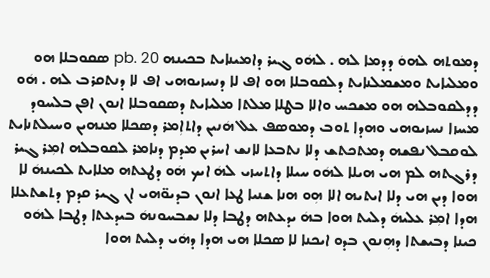ܕܡܘܬܗ ܠܗܘܿ ܕܕܡܐ ܠܗ . ܠܗܿܘ ܓܝܪ ܕܐܡܝܢܐܝܬ ܒܟܝܢܗ pb. 20 ܣܩܘܒܠܐ ܗܘ ܘܡܠܝܐܝܬ ܘܡܫܡܠܢܐܝܬ ܕܠܩܘܒܠܐ ܗܘ ܐܦ ܠܐ ܕܢܚܙܝܘܗܝ ܐܦ ܠܐ ܕܢܬܩܪܒ ܠܗ . ܗܿܘ ܕܕܠܩܘܒܠܗ ܗܘ ܡܫܟܚ ܘܐܠܐ ܒܛܠܐ ܡܠܬܐ ܡܠܝܐܝܬ ܕܣܩܘܒܠܐ ܐܢܘܢ ܐܦܢ ܒܠܚܘܕ ܡܚܙܐ ܢܚܙܝܘܗܝ ܘܗܕܐ ܬܘܒ ܕܡܘܣܦ ܥܠ ܗܿܢܝܢ ܕܐܬܐܼܡܪ ܕܣܟܠܐ ܡܢܗܝܢ ܘܚܝܠܬܢܐܝܬ ܠܘܩܒܠ ܢܦܫܗ ܕܡܬܟܬܫ ܕܠܐ ܢܬܒܥܐ ܠܐܢܫ ܐܚܪܝܢ ܡܕܡ ܕܢܐܡܪ ܠܩܘܒܠܗ ܐܡܼܪ ܓܝܪ ܕܪܓܬܗ ܠܡ ܗܝ ܗܝܠܐ ܠܗܿܘ ܚܝܠܐ ܕܐܬܚܙܝ ܠܗܿ ܐܝܟ ܗܿܘ ܕܛܥܬܗ ܡܠܐܝܬ ܠܟܝܢܗܿ ܠܐ ܗܘܐ ܕܝܢ ܗܝ ܕܠܐ ܐܝܬܝܗ ܐܠܐ ܗܼܘ ܗܢܐ ܫܢܝܐ ܛܥܐ ܐܢܘܢ ܒܕܝܘ̈ܗܝ ܐܢ ܓܝܪ ܩܕܡ ܕܬܫܬܥܠܐ ܗܕܐ ܐܡܼܪ ܥܠܝܗܿ ܕܠܝܬ ܗܘܐ ܒܗܿ ܝܕܥܬܗ ܕܛܒܐ ܕܠܐ ܢܫܒܚܘܢܗܿ ܒܝܕܥܬܐ ܕܛܒܐ ܠܗܿܘ ܟܝܢܐ ܕܒܝܫܬܐ ܕܗܼܢܘܢ ܒܕܘ ܐܝܟܢܐ ܠܐ ܣܟܠܐ ܗܝ ܗܕܐ ܕܗܿܝ ܕܠܝܬ ܗܘܐ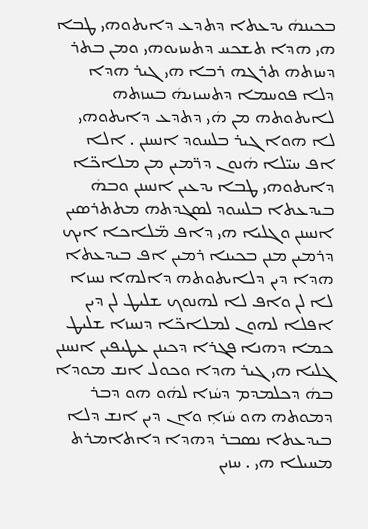ܒܟܝܢܗܿ ܝܕܥܬܐ ܕܬܕܥ ܕܐܝܬܘܗܝ ܛܒܐ ܗܝ ܗܕܐ ܬܫܟܚ ܕܬܚܙܝܘܗܝ ܘܡܢ ܒܬܪ ܕܚܙܬܗ ܬܪܓܗ ܪܒܐ ܗܝ ܓܝܪ ܗܕܐ ܕܠܐ ܦܘܚܡܐ ܕܬܚܝܙܝܗܿ ܒܚܙܬܗ ܠܐܝܬܘܬܗ ܡܢ ܗܿܝ ܕܬܕܥ ܕܐܝܬܘܗܝ ܠܐ ܗܘܐ ܓܝܪ ܒܠܚܘܕ ܐܢܚܢܢ . ܐܠܐ ܐܦ ܚܝ̈ܠܐ ܗܿܢܘܢ ܕܪ̈ܡܝܢ ܡܢ ܡܠܐܟ̈ܐ ܕܐܝܬܘܗܝ ܛܒܐ ܝܕܥܝܢ ܐܢܚܢܢ ܘܒܗܿ ܒܝܕܥܬܐ ܒܠܚܘܕ ܠܣܓܕܬܗ ܡܬܬܪܣܝܢ ܐܢܚܢܢ ܘܓܠܝܐ ܗܝ ܕܐܦ ܡ̈ܠܐܟܐ ܐܝܟ ܕܪܡܝܢ ܡܢܢ ܒܟܝܢܐ ܪܡܝܢ ܐܦ ܒܝܕܥܬܐ ܗܕܐ ܕܝܢ ܕܠܐܝܬܘܬܗ ܕܐܠܗܐ ܢܚܙܐ ܠܐ ܠܢ ܘܐܦ ܠܐ ܠܗܢܘܟ ܫܠܝܛ ܠܢ ܕܝܢ ܐܦܠܐ ܠܗܘܢ ܠܡܠܐܟ̈ܐ ܕܢܚܙܐ ܫܠܝܛ ܟܡܐ ܕܗܢܐ ܦܓܪܐ ܕܟܝܢܢ ܥܛܝܦܝܢ ܐܢܚܢܢ ܓܠܝܐ ܗܝ ܓܝܪ ܗܕܐ ܘܟܘܠ ܐܢܫ ܡܘܕܐ ܒܗܿ ܕܟܠܡܕܡ ܕܚܿܙܐ ܠܗܿܘ ܗܘ ܕܒܪ ܕܡܘܬܗ ܗܘ ܚܿܙܐܼ ܘܐܢ ܕܝܢ ܐܢܫ ܕܠܐ ܒܝܕܥܬܐ ܢܣܒܪ ܕܗܕܐ ܕܐܬܐܡܪܬ ܡܚܝܠܐ ܗܝ . ܚܙܝܢ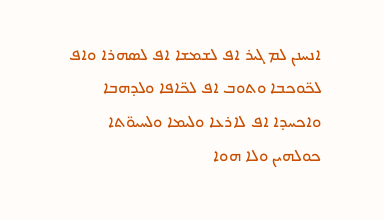ܐܢܚܢܢ ܠܡ ܓܝܪ ܐܦ ܠܫܡܫܐ ܐܦ ܠܣܗܪܐ ܘܐܦ ܠܟ̈ܘܟܒܐ ܘܬܘܒ ܐܦ ܠܟ̈ܐܦܐ ܘܠܕܗܒܐ ܘܐܟܚܕܐ ܐܦ ܠܐܪܥܐ ܘܠܝܡܐ ܘܠܚܝܘ̈ܬܐ ܟܘܠܗܝܢ ܘܠܐ ܗܘܐ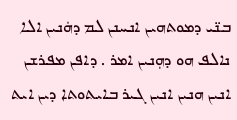ܒܢ̈ܝ ܕܡܘܬܗܝܢ ܐܢܚܢܢ ܠܡ ܕܗܿܢܝܢ ܐܠܐ ܢܐܠܦ ܗܘ ܕܗܼܢܝܢ ܐܡܪ . ܕܐܦܢ ܡܦܪܫܢ ܐܢܝܢ ܗܢܝܢ ܐܢܝܢ ܓܝܪ ܒܐܝܬܘܬܐ ܕܝܢ ܐܝܬ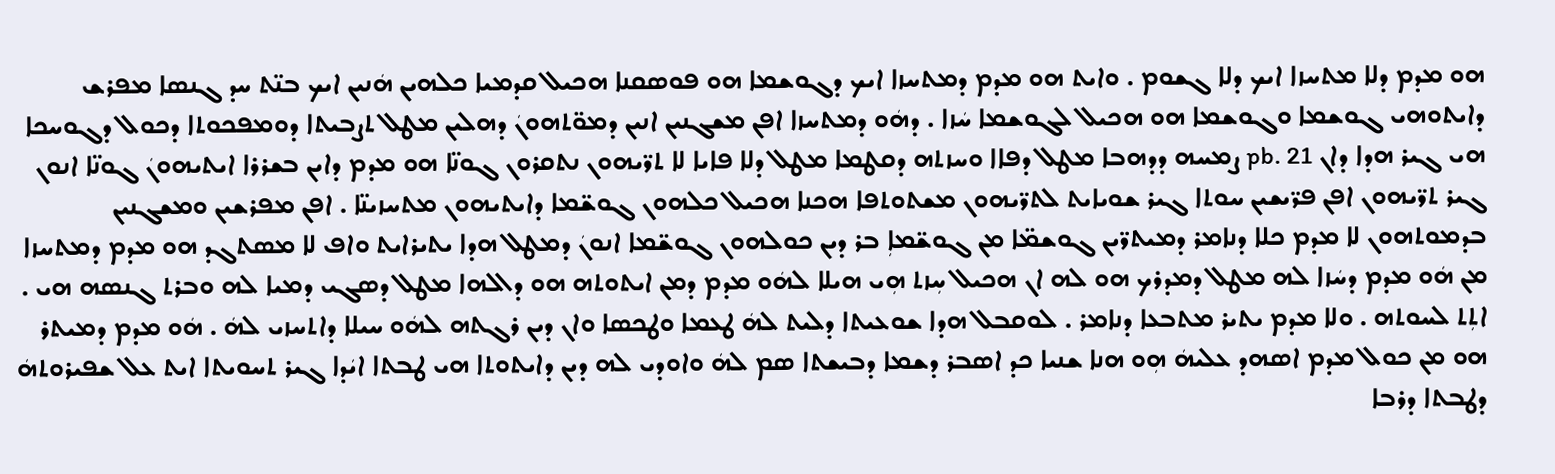ܗܘ ܡܕܡ ܕܠܐ ܡܬܚܙܐ ܐܝܟ ܕܠܐ ܓܫܘܡ . ܘܐܝܬ ܗܘ ܡܕܡ ܕܡܬܚܙܐ ܐܝܟ ܕܓܘܫܡܐ ܗܘ ܦܘܣܩܢܐ ܗܟܝܠ ܩܕܡܝܐ ܟܠܗܝܢ ܗܿܢܝܢ ܐܝܟ ܒܢ̈ܬ ܚܕ ܓܢܣܐ ܡܦܪܫ ܕܐܝܬܘܗܝ ܓܘܫܡܐ ܘܓܘܫܡܐ ܗܘ ܗܟܝܠ ܠܓܘܫܡܐ ܚܿܙܐ . ܕܗܿܘ ܕܡܬܚܙܐ ܐܦܢ ܡܫܓܢܝܢ ܐܢܝܢ ܕܡܘ̈ܬܗܘܢܿ ܕܗܠܝܢ ܡܛܠ ܬܨܒܝܬܐ ܕܘܡܦܟܘܬܐ ܕܟܘܠ ܕܓܘܚܟܐ ܗܝ ܓܝܪ ܗܕܐ ܕܐܢ pb. 21 ܨܡܚܗ ܕܕܗܒܐ ܡܛܠ ܕܦܐܐ ܘܚܙܬܗ ܕܩܛܡܐ ܡܛܠ ܕܠܐ ܦܐܝܐ ܠܐ ܬܪ̈ܝܗܘܢ ܢܬܩܪܘܢ ܓܘܢ̈ܐ ܗܘ ܡܕܡ ܕܐܝܢ ܒܫܪܪܐ ܐܝܬܝܗܘܢܿ ܓܘܢ̈ܐ ܐܢܘܢ ܓܝܪ ܬܪ̈ܝܗܘܢ ܐܦܢ ܦܪ̈ܝܫܝܢ ܚܘܬܐ ܓܝܪ ܫܘܝܐܝܬ ܠܬܪ̈ܝܗܘܢ ܡܫܬܘܬܦܐ ܗܟܢܐ ܗܟܝܠ ܟܠܗܘܢ ܓܘܫ̈ܡܐ ܕܐܝܬܝܗܘܢ ܡܬܚܙܝܢ̈ܐ . ܐܦܢ ܡܦܪܫܝܢ ܘܡܫܓܢܝܢ ܒܕܡܘܬܗܘܢ ܠܐ ܡܕܡ ܟܠܐ ܕܢܐܡܪ ܕܡܝܬܪ̈ܝܢ ܓܘܫܡ̈ܐ ܡܢ ܓܘܫ̈ܡܐܼ ܒܪ ܕܝܢ ܟܘܠܗܘܢ ܓܘܫ̈ܡܐ ܐܢܘܢܿ ܕܡܛܠ ܗܕܐ ܝܬܝܪܐܝܬ ܘܐܦ ܠܐ ܡܣܬܓܕ ܗܘ ܡܕܡ ܕܡܬܚܙܐ ܡܢ ܗܿܘ ܡܕܡ ܕܚܿܙܐ ܠܗ ܡܛܠ ܕܡܕܪܟ ܗܘ ܠܗ ܐܢ ܗܟܝܠ ܚܼܙܬ ܗܼܝ ܗܝܠܐ ܠܗܿܘ ܡܕܡ ܕܡܢ ܐܝܬܘܬܗ ܗܘ ܕܐܠܗܐ ܡܛܠ ܕܣܓܝ ܕܡܝܐ ܠܗ ܘܒܪܬ ܓܢܣܗ ܗܝ . ܐܬܼܬ ܠܚܘܬܗ . ܘܠܐ ܡܕܡ ܝܬܝܪ ܡܬܒܥܐ ܕܢܐܡܪ . ܠܘܩܒܠ ܗܕܐ ܫܘܥܝܬܐ ܕܠܝܬ ܠܗܿ ܛܥܡܐ ܘܛܟܣܐ ܘܐܢ ܕܝܢ ܪܓܬܗ ܠܗܿܘ ܚܝܠܐ ܕܐܬܚܙܝ ܠܗܿ . ܗܿܘ ܡܕܡ ܕܡܝܬܪ ܗܘ ܡܢ ܟܘܠ ܡܕܡ ܐܣܗܕ ܥܠܝܗܿ ܗܼܘ ܗܢܐ ܫܢܝܐ ܟܕ ܐܣܒܪ ܕܫܡܐ ܕܒܝܫܬܐ ܣܡ ܠܗܿ ܘܐܘܕܝ ܠܗ ܕܝܢ ܕܐܝܬܘܬܐ ܗܝ ܛܒܬܐ ܐܝܿܕܐ ܓܝܪ ܬܚܘܝܬܐ ܐܝܬ ܥܠ ܫܦܝܪܘܬܗܿ ܕܛܒܬܐ ܕܪܒܐ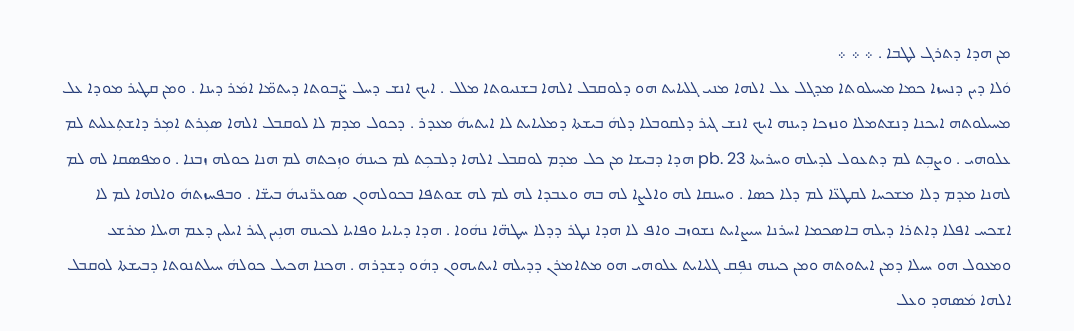ܡܢ ܗܕܐ ܕܬܪܓ ܠܛܒܐ . ܀ ܀ ܀
ܘܿܠܐ ܕܝܢ ܕܢܚܙܐ ܟܡܐ ܡܚܝܠܘܬܐ ܡܕܓܠ ܥܠ ܐܠܗܐ ܡܢܝ ܓܠܝܐܝܬ ܗܘ ܕܠܘܩܒܠ ܐܠܗܐ ܒܫܢܝܘܬܐ ܡܠܠ . ܐܝܟ ܐܢܫ ܕܚܠ ܨ̈ܒܘܬܐ ܕܝܬܡ̈ܐ ܐܡܿܪ ܕܝܢܐ . ܘܡܢ ܩܛܝܪ ܡܘܕܐ ܥܠ ܡܚܝܠܘܬܗ ܐܝܟܢܐ ܕܢܫܬܡܠܐ ܘܢܙܟܐ ܕܝܢܗ ܐܝܟ ܐܢܫ ܓܝܪ ܕܠܩܘܒܠܐ ܕܠܗܿ ܒܝܫܬܐ ܕܡܠܝܐܝܬ ܠܐ ܐܝܬܝܗܿ ܡܥܕܪ . ܕܟܘܠ ܡܕܡ ܠܐ ܠܘܩܒܠ ܐܠܗܐ ܣܥܼܪܬ ܐܡܼܪ ܕܐܫܬܼܥܠܝܬ ܠܡ ܥܠܘܗܝ . ܘܨܒܼܬ ܠܡ ܕܬܥܘܠ ܠܕܝܠܗ ܘܚܪܝܬܐ pb. 23 ܗܕܐ ܕܒܝܫܐ ܡܢ ܟܠ ܡܕܡ ܠܘܩܒܠ ܐܠܗܐ ܕܠܒܟܼܬ ܠܡ ܟܝܢܗܿ ܘܙܼܟܬܗ ܠܡ ܗܢܐ ܟܘܠܗ ܙܒܢܐ . ܘܡܦܣܩܐ ܠܗ ܠܡ ܠܗܢܐ ܡܕܡ ܕܠܐ ܡܫܟܚܐ ܠܩܛܥ̈ܐ ܠܡ ܕܠܐ ܟܣܐ . ܘܚܢܩܐ ܠܗ ܘܐܠܨܐ ܠܗ ܒܗ ܘܥܒܕܐ ܠܗ ܠܡ ܠܗ ܫܘܬܦܐ ܒܟܘܠܗܘܢ ܣܘܥܪ̈ܢܝܗܿ ܒܝܫ̈ܐ . ܘܒܦܚܙܬܗܿ ܘܐܠܗܐ ܠܡ ܠܐ ܐܫܟܚ ܐܦܠܐ ܕܐܬܪܐ ܕܝܠܗ ܒܐܣܟܡܐ ܐܚܪܢܐ ܚܝܨܐܝܬ ܢܫܘܙܒ ܘܐܦ ܠܐ ܗܕܐ ܢܛܪ ܕܕܠܐ ܚܛܗ̈ܐ ܢܗܿܘܐ . ܗܕܐ ܕܝܐܝܐ ܘܦܐܝܐ ܠܟܝܢܗ ܗܢܼܝܢ ܓܝܪ ܐܝܠܝܢ ܕܥܡ ܗܝܠܐ ܡܪܫܥ ܘܡܥܘܠ ܗܘ ܚܝܠܐ ܕܡܢ ܐܝܬܘܬܗ ܘܡܢ ܟܝܢܗ ܢܦܼܩ ܓܠܝܐܝܬ ܥܠܘܗܝ ܗܘ ܡܬܐܡܪܢ ܕܕܝܠܗ ܐܝܬܝܗܘܢ ܕܗܿܘ ܕܫܕܪܗ . ܗܟܢܐ ܗܟܝܠ ܟܘܠܗܿ ܚܝܠܬܢܘܬܐ ܕܒܝܫܬܐ ܠܘܩܒܠ ܐܠܗܐ ܡܿܣܗܕ ܘܥܠ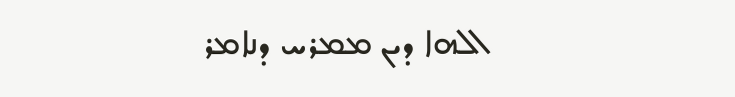ܐܠܗܐ ܕܝܢ ܡܡܪܚ ܕܢܐܡܪ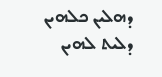ܕܗܠܝܢ ܟܠܗܝܢ ܕܠܝܬ ܠܗܝܢ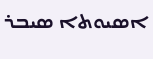ܐܣܝܘܬܐ ܣܝܒܪ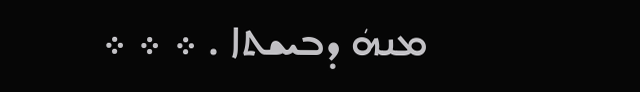ܡܢܗܿ ܕܒܝܫܬܐ . ܀ ܀ ܀